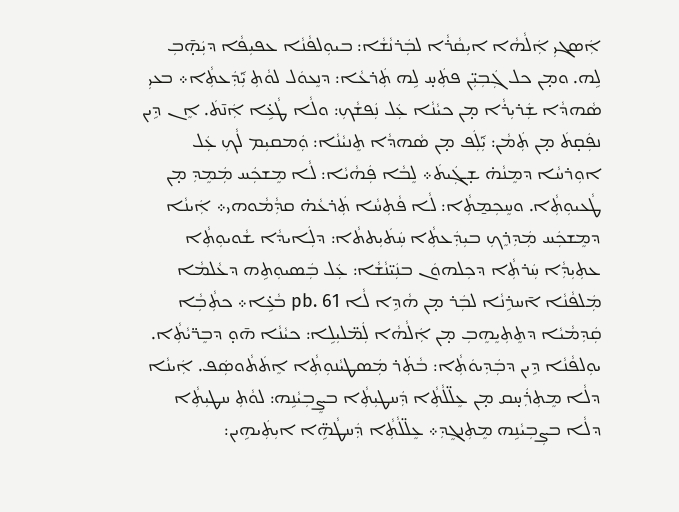ܐܲܤܓܝܼ ܐܲܠܵܗܵܐ ܐܝܼܩܵܪܵܐ ܠܒܲܪܢܵܫܵܐ: ܒܝܘܼܠܦܵܢܵܐ ܥܦܝܼܦܵܐ ܕܝܲܗ̣̄ܒܼ ܠܹܗ. ܘܡ̣ܢ ܟܠ ܓܲܒܼܝܼ̈ܢ ܦܬܲܚ̣ ܠܹܗ ܬܲܪܥܵܐ: ܕܢܸܥܘܿܠ ܠܘܵܬܼ ܝܑܼܕܲܥܬܼܵܐ܀ ܒܥܝܼ ܤܵܗܕܵܐ ܫܲܪܝܼܪܵܐ ܡ̣ܢ ܟܝܵܢܵܐ ܥܲܠ ܢܲܦܫܵܟܼ: ܘܠܵܐ ܛܵܥܹ̇ܐ ܐܲܢ̄ܬܿ. ܐܸܢ ܕܹܝܢ ܢܦܲܩ̣ܬܿ ܡ̣ܢ ܬܲܡܵܢ: ܝܑܼܠܲܦ ܡ̣ܢ ܤܵܗܕܵܐ ܬܸܢܝܵܢܵܐ: ܘܲܡܩܝܼܡ ܠܵܟܼ ܥܲܠ ܐܘܼܪܚܵܐ ܕܡܸܢܵܗ̇ ܫ̣ܓܲܝܬܿ܀ ܠܸܒܵܐ ܦܲܗܵܝܵܐ: ܠܵܐ ܡܸܫܟܲܚ ܡܲܡܸܕܼ ܡ̣ܢ ܛܵܥܝܘܼܬܼܵܐ. ܘܚܸܟܼܡ̱ܬܼܵܐ: ܠܵܐ ܦܵܬܼܚܵܐ ܬܲܪܥܵܗ̇ ܩܕܼܵܡܵܘܗܝ܀ ܐܲܝܢܵܐ ܕܡܸܫܟܲܚ ܡܲܕܼܪܸܟܼ ܒܝܼܕܲܥܬܼܵܐ ܚܲܬܿܝܼܬܬܵܐ: ܕܠܲܐܝܕܵܐ ܫܵܘܝܘܼܬܼܵܐ ܥܬܼܝܼܕܼܵܐ ܚܲܪܬܼܵܐ ܕܟܼܠܗܘܿܢ ܒܢܲܝ̈ܢܵܫܵܐ: ܥܲܠ ܒܲܤܝܘܼܬܹܗ ܕܥܵܠܡܵܐ ܡܲܠܦܵܢܵܐ ܐ̄ܚܪܹܢܵܐ ܠܒܲܪ ܡ̣ܢ ܗܵܕܹܐ ܠܵܐ pb. 61 ܒܵܥܹ̇ܐ܀ ܟܬܼܵܒܼܵܐ ܩܲܕܼܡܵܝܵܐ ܕܬܸܬܼܝܸܗܸܒܼ ܡ̣ܢ ܐܲܠܵܗܵܐ ܠܲܡ̈ܠܝܼܠܹܐ: ܟܝܵܢܵܐ ܗ̄ܘ̣ ܕܒܸܪ̈ܝܵܬܼܵܐ. ܝܘܼܠܦܵܢܵܐ ܕܹܝܢ ܕܒܲܕܼܝܘܿܬܼܵܐ: ܒܵܬܲܪ ܡܲܤܛܝܵܢܘܼܬܼܵܐ ܐܸܬܿܬܵܘܤܲܦ. ܐܲܝܢܵܐ ܕܠܵܐ ܡܸܬܼܪܲܚ̣ܩ ܡ̣ܢ ܥܸܠ̈ܠܵܬܼܵܐ ܕܲܚܛܝܼܬܼܵܐ ܒܨܸܒܼܝܵܢܹܗ: ܠܘܵܬܼ ܚܛܝܼܬܼܵܐ ܕܠܵܐ ܒܨܼܒܼܝܵܢܹܗ ܡܸܬܼܢܓܸܕܼ܀ ܥܸܠ̈ܠܵܬܼܵܐ ܕܲܚܛܵܗܹ̈ܐ ܐܝܼܬܲܝܗܹܝܢ: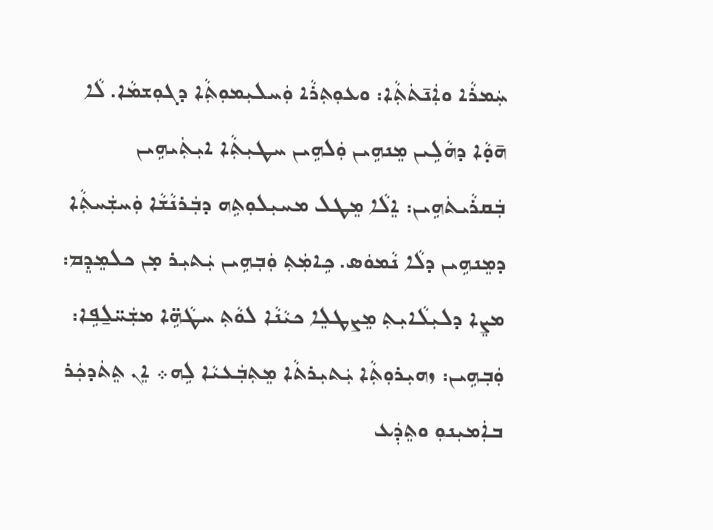ܚܲܡܪܵܐ ܘܐܲܢ̄ܬܿܬܼܵܐ: ܘܥܘܼܬܼܪܵܐ ܘܲܚܠܝܼܡܘܼܬܼܵܐ ܕܓܘܼܫܡܵܐ. ܠܵܐ ܗ̄ܘ̣ܵܐ ܕܗܵܠܹܝܢ ܡܸܢܗܹܝܢ ܘܲܠܗܹܝܢ ܚܛܝܼܬܼܵܐ ܐܝܼܬܲܝܗܹܝܢ ܒܲܩܪܵܝܬܿܗܹܝܢ: ܐܸܠܵܐ ܡܸܛܠ ܡܚܝܼܠܘܼܬܹܗ ܕܒܲܪܢܵܫܵܐ ܘܲܚܫܲܚܬܼܵܐ ܕܡܸܢܗܹܝܢ ܕܠܵܐ ܢܵܡܘܿܣ. ܟܹܐܡܲܬܼ ܘܲܒܼܗܹܝܢ ܝܲܬܝܼܪ ܡ̣ܢ ܟܠܡܸܕܸܡ: ܡܨܸܐ ܕܠܝܼܠܵܐܝܼܬܼ ܡܸܨܛܠܸܐ ܟܝܵܢܵܐ ܠܘܵܬܼ ܚܛܵܗܹ̈ܐ ܡܫܲܚ̈ܠ̱ܦܹܐ: ܘܲܒܼܗܹܝܢ: ܙܗܝܼܪܘܼܬܼܵܐ ܝܲܬܝܼܪܬܵܐ ܡܸܬܼܒܲܥܝܵܐ ܠܹܗ܀ ܐܸܢ ܬܸܬܿܕܟܲܪ ܒܐܲܡܝܼܢܘܼ ܘܬܸܕܲܥ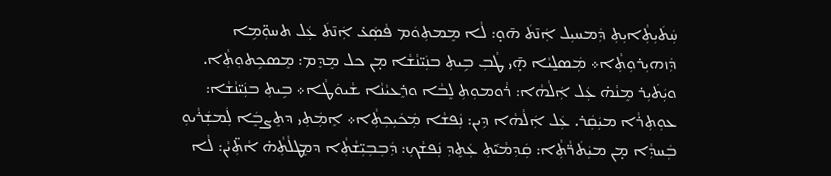ܚܲܬܿܝܼܬܼܵܐܝܼܬܼ ܕܲܡܚܝܼܠ ܐܲܢ̄ܬܿ ܗ̄ܘ̣: ܠܵܐ ܡܸܡܬܼܘܿܡ ܦܵܤܲܥ̇ ܐܲܢ̄ܬܿ ܥܲܠ ܬܚܘܼ̈ܡܹܐ ܕܲܙܗܝܼܪܘܼܬܼܵܐ܀ ܡܲܤܠ̱ܝܵܐ ܗ̣̄ܝ ܛܵܒܼ ܒܹܝܬܼ ܒܢܲܝ̈ܢܵܫܵܐ ܡ̣ܢ ܟܠ ܡܸܕܸܡ: ܡܸܤܟܹܬܘܼܬܼܵܐ. ܘܝܲܬܿܝܼܪ ܡܸܢܵܗ̇ ܥܲܠ ܐܲܠܵܗܵܐ: ܪܵܘܡܘܼܬܼ ܠܸܒܵܐ ܘܪܸܥܝܵܢܵܐ ܫܵܝܘܿܛܵܐ܀ ܒܹܝܬܼ ܒܢܲܝ̈ܢܵܫܵܐ: ܥܘܼܬܼܪܵܐ ܡܝܲܩܲܪ. ܥܲܠ ܐܲܠܵܗܵܐ ܕܹܝܢ: ܢܲܦܫܵܐ ܡܲܟܿܝܼܟܼܬܼܵܐ܀ ܐܸܡܲܬܼܝ ܕܬܸܨܒܸܿܐ ܠܲܡܫܲܪܵܝܘܼ ܒܲܚܕܼܵܐ ܡ̣ܢ ܡܝܲܬܿܪ̈ܵܬܼܵܐ: ܩܲܕܼܡܵܝܑܬܼ ܥܲܬܸܕܼ ܢܲܦܫܵܟܼ: ܕܲܒܼܒܼܝܼ̈ܫܵܬܼܵܐ ܕܡܸܛܠܵܬܼܵܗ̇ ܐܵܬܼ̈ܝܵܢ: ܠܵܐ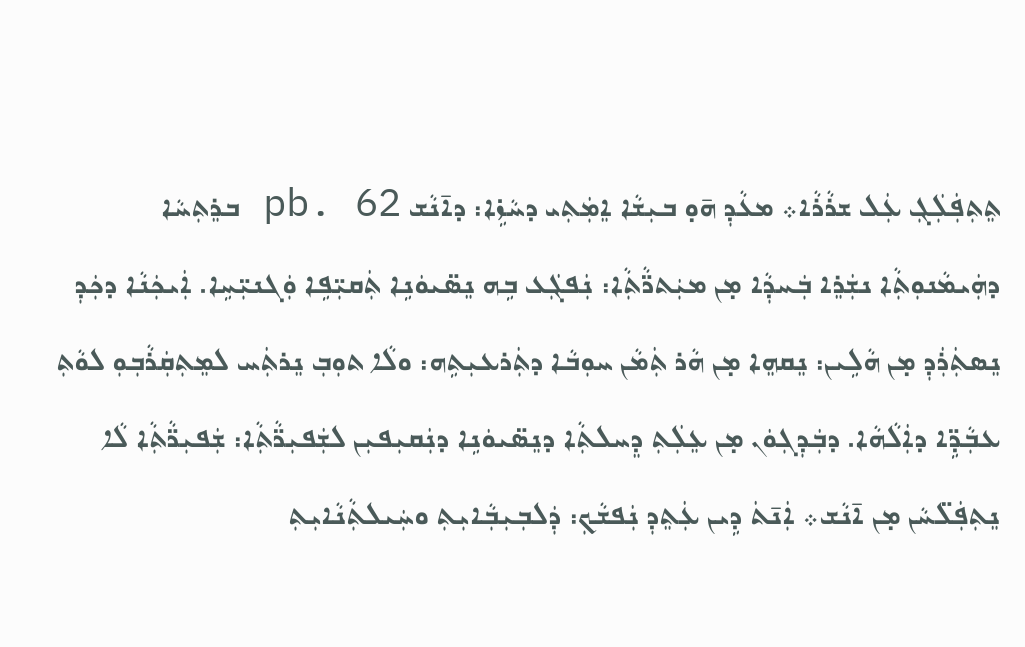ܬܸܬܼܦܲܠܲܓܼ ܥܲܠ ܫܪܵܪܵܐ܀ ܡܥܵܕܼ ܗ̄ܘ̣ ܒܝܼܫܵܐ ܐܸܡܲܬܼܝ ܕܚܵܙܹ̇ܐ: ܕܐ̄ܢܵܫ pb. 62 ܒܪܸܬܼܚܵܐ ܕܗܲܝܡܵܢܘܼܬܼܵܐ ܢܫܲܪܸܐ ܒܲܚܕܼܵܐ ܡ̣ܢ ܡܝܲܬܪ̈ܵܬܼܵܐ: ܢܲܦܓܲܥ ܒܹܗ ܢܸܤ̈ܝܘܿܢܹܐ ܬܲܩܝܼ̈ܦܹܐ ܘܲܓܢܝܼ̈ܚܹܐ. ܐܲܝܟܲܢܵܐ ܕܟܲܕܼ ܢܸܤܬܲܪܲܕܼ ܡ̣ܢ ܗܵܠܹܝܢ: ܢܸܩܗܸܐ ܡ̣ܢ ܗܵܪ ܬܲܡܵܢ ܚܘܼܒܵܐ ܕܬܲܪܥܝܼܬܹܗ: ܘܠܵܐ ܬܘܼܒܼ ܢܸܪܬܲܚ ܠܡܸܬܼܩܲܪܵܒܼܘܼ ܠܘܵܬܼ ܥܒܼܵܕܹ̈ܐ ܕܐܲܠܵܗܵܐ. ܕܒܲܕܼܓܼܘܿܢ ܡ̣ܢ ܥܸܠܲܬܼ ܕܸܚܠܬܼܵܐ ܕܢܸܤ̈ܝܘܿܢܹܐ ܕܢܲܩܝܼܦܝܼܢ ܠܫܲܦܝܼܪ̈ܵܬܼܵܐ: ܫܲܦܝܼܪ̈ܵܬܼܵܐ ܠܵܐ ܢܸܬܼܦܲܠ̈ܚܵܢ ܡ̣ܢ ܐ̄ܢܵܫ܀ ܐܲܢ̄ܬܿ ܕܹܝܢ ܥܲܬܸܕܼ ܢܲܦܫܵܟܼ: ܕܲܠܒܼܝܼܒܼܵܐܝܼܬܼ ܘܚܲܝܠܬܼܵܢܵܐܝܼܬܼ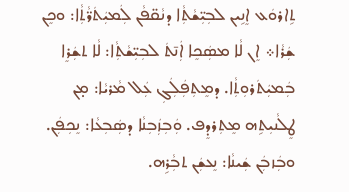ܬܹܐܪܘܿܥ ܐܸܢܹܝܢ ܠܒܼܝܼ̈ܫܵܬܼܵܐ ܕܢܵܩ̈ܦܵܢ ܠܲܡܝܲܬܿܪ̈ܵܬܼܵܐ: ܘܟܸܢ ܫܲܪܵܐ܀ ܐܸܢ ܠܵܐ ܡܤܲܟܸܐ ܐܲܢ̄ܬܿ ܠܒܼܝܼ̈ܫܵܬܼܵܐ: ܠܵܐ ܬܫܲܪܸܐ ܒܲܡܝܲܬܿܪܘܼܬܼܵܐ. ܕܡܸܬܼܦܲܠܲܓܼ ܥܲܠ ܡܵܪܝܵܐ: ܡ̣ܢ ܛܸܠܵܢܝܼܬܹܗ ܡܸܬܼܪܕܸܦ. ܘܲܒܼܙܲܒܼܢܵܐ ܕܤܲܒܼܥܵܐ: ܢܸܟܼܦܲܢ. ܘܒܲܙܒܲܢ ܫܲܝܢܵܐ: ܢܸܥܫܲܢ ܬܒܼܵܪܹܗ.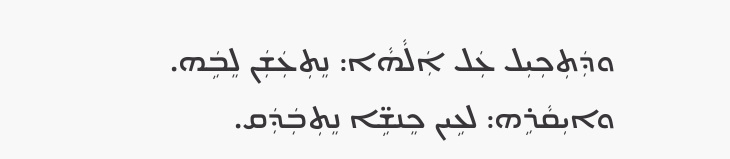ܘܕܲܬܼܟܼܝܼܠ ܥܲܠ ܐܲܠܵܗܵܐ: ܢܸܬܼܥܲܫܲܢ ܠܸܒܹܿܗ. ܘܐܝܼܩܵܪܹܗ: ܠܥܹܝܢ ܟܸܢܫܹ̈ܐ ܢܸܬܼܒܲܕܲܩ.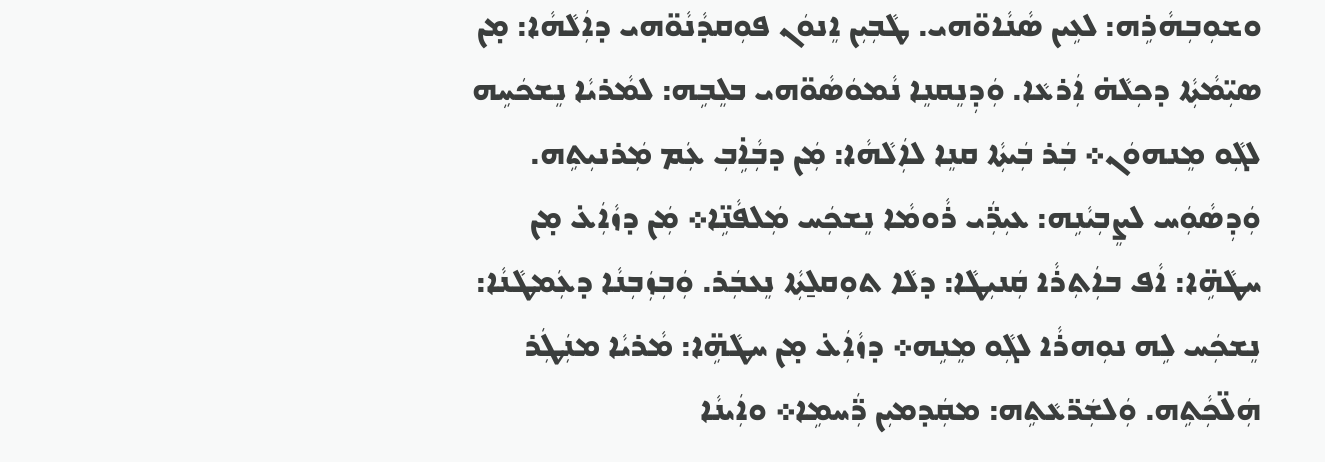ܘܫܘܼܒܼܗܵܪܹܗ: ܠܥܹܝܢ ܤܵܢܵܐܘ̈ܗܝ. ܛܵܒܼܝܼܢ ܐܸܢܘܿܢ ܦܘܼܩܕܵܢܵܘ̈ܗܝ ܕܐܲܠܵܗܵܐ: ܡ̣ܢ ܤܝܼ̈ܡܵܬܼܵܐ ܕܟܼܠܵܗ̇ ܐܲܪܥܵܐ. ܘܲܕܼܢܸܩܢܸܐ ܢܵܡܘܿܤܵܘ̈ܗܝ ܒܠܸܒܹܗ: ܠܡܵܪܝܵܐ ܢܸܫܟܿܚܹܗ ܠܓܼܵܘ ܡܸܢܗܘܿܢ܀ ܒܲܪ ܒܲܝܬܼܵܐ ܩܢܸܐ ܠܐܲܠܵܗܵܐ: ܡܲܢ ܕܒܼܵܐܹ̇ܒܼ ܥܲܡ ܡܲܪܢܝܼܬܹܗ. ܘܲܕܼܤܵܘܲܚ ܠܨܸܒܼܝܵܢܹܗ: ܥܝܼܪ̈ܲܝ ܪܵܘܡܵܐ ܢܸܫܟܲܚ ܡܲܠܦܵܢܹ̈ܐ܀ ܡܲܢ ܕܙܵܐܲܥ̇ ܡ̣ܢ ܚܛܵܗܹ̈ܐ: ܐܵܦ ܒܐܲܬܼܪܵܐ ܩܲܢܝܼܛܵܐ: ܕܠܵܐ ܬܘܼܩܠ̱ܬܼܵܐ ܢܸܥܒܲܪ. ܘܲܒܼܙܲܒܼܢܵܐ ܕܥܲܡܛܵܢܵܐ: ܢܸܫܟܲܚ ܠܹܗ ܢܘܼܗܪܵܐ ܠܓܼܵܘ ܡܸܢܹܗ܀ ܕܙܵܐܲܥ̇ ܡ̣ܢ ܚܛܵܗܹ̈ܐ: ܡܵܪܝܵܐ ܡܢܲܛܲܪ ܗܲܠ̈ܟܼܵܬܹܗ. ܘܲܠܫܲܪ̈ܥܵܬܹܗ: ܡܩܲܕܡܝܼܢ ܪ̈ܲܚܡܹܐ܀ ܘܐܲܝܢܵܐ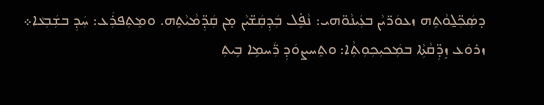ܕܤܲܟܼ̈ܠ̱ܘܵܬܹܗ ܙܥܘܿܪ̈ܝܵܢ ܒܥܲܝܢܵܘ̈ܗܝ: ܢܵܦܹ̇ܠ ܒܲܕܼܩܲܫ̈ܝܵܢ ܡ̣ܢ ܩܲܕܼ̈ܡܵܝܵܬܹܗ. ܘܡܸܬܼܦܪܲܥ: ܚܲܕܼ ܒܫܲܒܼܥܵܐ܀ ܙܪܘܿܥ ܙܸܕܼ̈ܩܵܬܼܵܐ ܒܡܲܟܝܼܟܼܘܼܬܼܵܐ: ܘܬܸܚܨܘܿܕܼ ܪ̈ܲܚܡܹܐ ܒܹܝܬܼ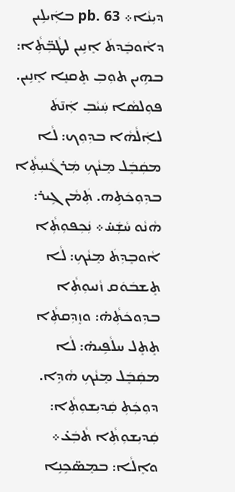ܕܝܼܢܵܐ܀ pb. 63 ܒܐܲܝܠܹܝܢ ܕܐܵܘܒܸܿܕܬܿ ܐܸܢܹܝܢ ܠܛܵܒܼ̈ܬܼܵܐ: ܒܗܹܝܢ ܬܘܼܒܼ ܬܸܩܢܸܐ ܐܸܢܹܝܢ. ܦܘܼܠܤܵܐ ܚܲܝܵܒܼ ܐܲܢ̄ܬܿ ܠܐܲܠܵܗܵܐ ܒܕܼܘܼܟ: ܠܵܐ ܡܩܲܒܸܿܠ ܡܸܢܵܟܼ ܡܲܪܓܵܢܝܼܬܼܵܐ ܒܕܼܘܼܟܿܬܹܗ. ܬܲܡܵܢ ܓܹܝܪ: ܗܵܢܵܘ ܚܵܫܲܚ̇܀ ܢܲܟܼܦܘܼܬܼܵܐ ܐܵܘܒܸܕܼܬܿ ܡܸܢܵܟܼ: ܠܵܐ ܬܸܫܒܿܘܿܩ ܙܵܢܝܘܼܬܼܵܐ ܒܕܼܘܟܿܬܼܵܗ̇: ܘܙܸܕܼܩܬܼܵܐ ܬܸܬܸܠ ܚܠܵܦܹܝܗ̇: ܠܵܐ ܡܩܲܒܸܿܠ ܡܸܢܵܟܼ ܗܵܕܹܐ. ܕܘܼܟܲܬܼ ܩܲܕܝܼܫܘܼܬܼܵܐ: ܩܲܕܝܼܫܘܼܬܼܵܐ ܬܵܒܲܥ̇܀ ܘܐܸܠܵܐ: ܒܡܸܤ̈ܟܹܢܹܐ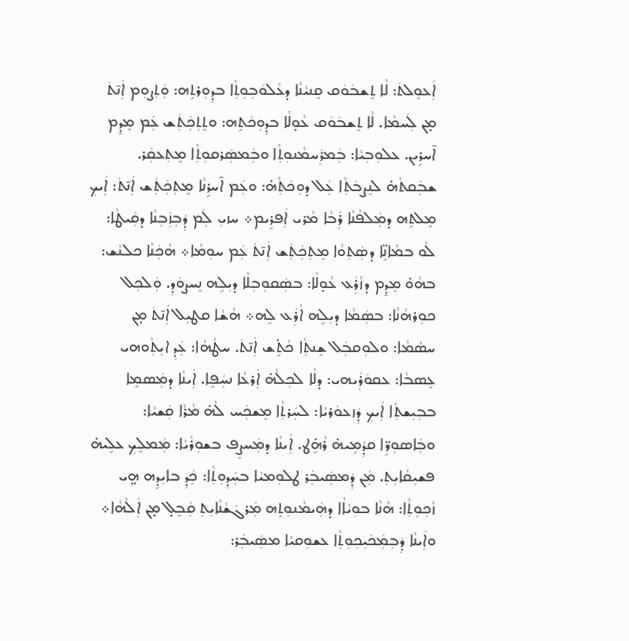ܐܲܥܘܸܠܬܿ: ܠܵܐ ܬܸܫܒܿܘܿܩ ܩܸܢܝܵܢܵܐ ܕܥܵܠܘܿܒܼܘܼܬܼܵܐ ܒܕܼܘܼܪܬܹܗ: ܘܲܬܼܨܘܼܡ ܐܲܢ̄ܬܿ ܡ̣ܢ ܠܲܚܡܵܐ. ܠܵܐ ܬܸܫܒܿܘܿܩ ܥܵܘ̣ܠܵܐ ܒܕܼܘܼܟܿܬܹܗ: ܘܬܸܬܼܟܲܬܲܫ ܥܲܡ ܡܸܕܸܡ ܐ̄ܚܪܹܝܢ. ܥܠܘܼܒܼܝܵܐ: ܒܲܡܪܲܚܡܵܢܘܼܬܼܵܐ ܘܒܲܡܤܲܪܩܘܼܬܼܵܐ ܡܸܬܼܥܩܲܪ. ܫܒܲܩܬܵܗ̇ ܠܢܸܨܒܿܬܼܵܐ ܥܲܠ ܕܘܼܟܿܬܼܵܗ̇: ܘܥܲܡ ܐ̄ܚܪܹܢܵܐ ܡܸܬܼܟܲܬܲܫ ܐܲܢ̄ܬܿ: ܐܲܝܟܼ ܡܸܠܬܹܗ ܕܡܲܠܦܵܢܵܐ ܪܲܒܵܐ ܡܵܪܝ ܐܲܦܪܹܝܡ܀ ܚܙܝܼ ܠܲܡ ܕܲܒܼܙܲܒܼܢܵܐ ܕܩܲܝܛܵܐ: ܠܵܘ ܒܡܵܐܢܹ̈ܐ ܕܤܲܬܼܘܵܐ ܡܸܬܼܟܲܬܲܫ ܐܲܢ̄ܬܿ ܥܲܡ ܚܘܼܡܵܐ܀ ܗܵܟܲܢܵܐ ܟܠܢܵܫ: ܒܗܵܘ̇ ܡܸܕܸܡ ܕܙܵܪܲܥ ܥܵܘ̣ܠܵܐ: ܒܤܲܩܘܼܒܼܠܵܐ ܕܝܼܠܹܗ ܢܸܚܨܘܿܕܼ. ܘܲܠܟܼܠ ܟܘܼܪܗܵܢܵܐ: ܒܤܲܡܵܐ ܕܝܼܠܹܗ ܐܵܪܲܥ ܠܹܗ܀ ܗܵܫܵܐ ܩܛܝܼܠ ܐܲܢ̄ܬܿ ܡ̣ܢ ܚܤܵܡܵܐ: ܘܠܘܼܩܒܲܠ ܫܸܢܬܼܵܐ ܟܵܬܹ̇ܫ ܐܲܢ̄ܬܿ. ܚܛܵܗܵܐ: ܥܲܕܼ ܐܝܼܬܼܵܘܗܝ ܥܸܤܒܵܐ: ܥܩܘܿܪܲܝܗܝ: ܕܠܵܐ ܠܟܼܠܵܗ̇ ܐܲܪܥܵܐ ܢܚܲܦܸܐ. ܐܲܝܢܵܐ ܕܡܲܤܡܸܐ ܒܒܼܝܼܫܬܼܵܐ ܐܲܝܟܼ ܕܲܙܥܘܿܪܝܵܐ: ܠܚܲܪܬܼܵܐ ܡܸܫܟܲܚ ܠܵܗ̇ ܡܵܪܵܐ ܩܲܫܝܵܐ: ܘܒܲܐܤܘܼܪܹ̈ܐ ܩܕܼܵܡܹܝܗ̇ ܪܵܗܹ̇ܛ. ܐܲܝܢܵܐ ܕܡܲܚܨܸܦ ܒܫܘܼܪܵܝܵܐ: ܡܲܡܠܸܟܼ ܥܠܹܝܗ̇ ܦܫܝܼܩܵܐܝܼܬܼ. ܡܲܢ ܕܲܡܤܲܝܒܲܪ ܛܠܘܼܡܝܵܐ ܒܚܲܕܼܘܼܬܼܵܐ: ܟܲܕܼ ܒܐܝܼܕܹܗ ܗ̤ܝ ܙܵܟܼܘܼܬܼܵܐ: ܗܵܢܵܐ ܒܘܼܝܵܐܵܐ ܕܗܲܝܡܵܢܘܼܬܹܗ ܡܲܪܓܿܫܵܢܵܐܝܼܬܼ ܩܲܒܸܠ̣ ܡ̣ܢ ܐܲܠܵܗܵܐ܀ ܘܐܲܝܢܵܐ ܕܲܒܼܡܲܟܿܝܼܟܼܘܼܬܼܵܐ ܥܫܘܼܩܝܵܐ ܡܤܲܝܒܲܪ: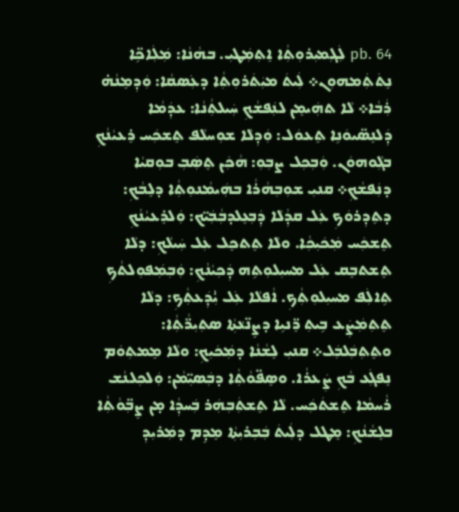pb. 64 ܠܲܓܼܡܝܼܪܘܼܬܼܵܐ ܐܸܬܼܡܲܛܝܼ. ܒܗܵܢܵܐ: ܡܲܠܲܐܟܹ̈ܐ ܢܸܬܿܬܲܡܗܘܼܢ܀ ܠܲܝܬܿ ܡܝܲܬܿܪܘܼܬܼܵܐ ܕܥܲܤܩܵܐ: ܘܲܕܼܡܸܢܵܗ̇ ܪܲܒܵܐ܀ ܠܵܐ ܬܗܲܝܡܸܢ ܠܢܲܦܫܵܟܼ ܚܲܝܠܬܼܵܢܵܐ: ܥܕܲܡܵܐ ܕܲܠܢܸܤ̈ܝܘܿܢܹܐ ܬܸܥܘܿܠ: ܘܲܕܼܠܵܐ ܫܘܼܚܠܵܦ ܬܸܫܟܲܚ ܪܸܥܝܵܢܵܟܼ ܒܓܼܵܘܗܘܿܢ. ܘܲܒܼܟܼܠ ܨܒܼܘܼ: ܗܵܟܲܢ ܬܸܤܲܒܼ ܒܘܼܩܝܵܐ ܕܢܲܦܫܵܟܼ܀ ܩܢܝܼ ܫܘܼܒܼܗܵܪܵܐ ܒܗܲܝܡܵܢܘܼܬܼܵܐ ܕܠܸܒܵܟܼ: ܕܬܸܕܼܪܘܿܟܼ ܥܲܠ ܩܕܼܵܠܵܐ ܕܲܒܼܥܸܠܕܒܼܵܒܲܝ̈ܟ: ܘܲܠܪܸܥܝܵܢܵܟܼ ܬܸܫܟܲܚ ܡܲܟܿܝܼܟܼܵܐ. ܘܠܵܐ ܬܸܬܟܸܠ ܥܲܠ ܚܲܝܠܵܟܼ: ܕܠܵܐ ܬܸܫܬܒܸܩ ܥܲܠ ܡܚܝܼܠܘܼܬܹܗ ܕܲܟܼܝܵܢܵܟܼ: ܘܲܒܼܡܲܦܘܼܠܬܵܟܼ ܬܹܐܠܲܦ ܡܚܝܼܠܘܼܬܼܵܟܼ. ܐܵܦܠܵܐ ܥܲܠ ܝܑܼܕܲܥܬܼܵܟܼ: ܕܠܵܐ ܬܸܬܼܡܲܨܲܥ ܒܹܝܬܼ ܪܸ̈ܢܝܹܐ ܕܨܸܢ̈ܥܵܬܼܵܐ ܤܬܼܝܼܪ̈ܵܬܼܵܐ: ܘܬܸܬܼܒܲܠܒܲܠ܀ ܩܢܝܼ ܠܸܫܵܢܵܐ ܕܡܲܟܿܝܼܟܼ: ܘܠܵܐ ܡܸܡܬܼܘܿܡ ܢܸܦܓܲܥ ܒܵܟܼ ܨܲܥܪܵܐ. ܘܤܸܦ̈ܘܵܬܼܵܐ ܕܒܲܤܝܼ̈ܡܵܢ: ܘܲܠܟܼܠܢܵܫ ܪܵܚܡܵܐ ܬܸܫܬܿܟܲܚ. ܠܵܐ ܬܸܫܬܲܒܼܗܲܪ ܒܲܚܕܼܵܐ ܡ̣ܢ ܨܸܒܼ̈ܘܵܬܼܵܐ ܒܠܸܫܵܢܵܟܼ: ܡܸܛܠ ܕܠܲܝܬܿ ܒܲܒܼܪܝܼܬܼܵܐ ܡܸܕܸܡ ܕܡܲܪܝܼܕܼ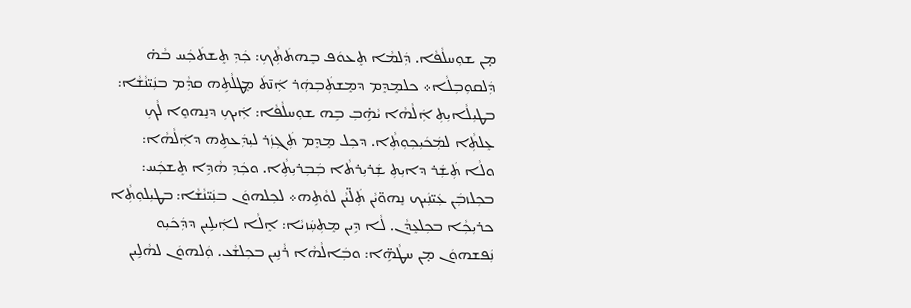ܡ̣ܢ ܫܘܼܚܠܵܦܵܐ. ܕܲܠܡܵܐ ܬܸܥܘܿܦ ܒܸܗܬܿܬܼܵܟܼ: ܟܲܕܼ ܬܸܫܬܿܟܲܚ ܒܵܗ̇ ܕܲܠܩܘܼܒܼܠܵܐ܀ ܟܠܡܸܕܸܡ ܕܡܸܫܬܲܒܼܗܲܪ ܐܲܢ̄ܬܿ ܡܸܛܠܵܬܹܗ ܩܕܼܵܡ ܒܢܲܝ̈ܢܵܫܵܐ: ܒܛܝܼܠܵܐܝܼܬܼ ܐܲܠܵܗܵܐ ܝܵܗܹ̇ܒܼ ܒܹܗ ܫܘܼܚܠܵܦܵܐ: ܐܲܝܟܼ ܕܢܸܗܘܸܐ ܠܵܟܼ ܥܸܠܬܼܵܐ ܠܡܲܟܿܝܼܟܼܘܼܬܼܵܐ. ܕܟܼܠ ܡܸܕܸܡ ܬܲܓܼܙܲܪ ܠܝܼܕܲܥܬܹܗ ܕܐܲܠܵܗܵܐ: ܘܠܵܐ ܬܲܫܲܪ ܕܐܝܼܬܼ ܫܲܪܝܼܪܬܵܐ ܒܲܒܼܪܝܼܬܼܵܐ. ܘܟܲܕܼ ܗܵܕܹܐ ܬܸܫܟܲܚ: ܒܟܼܠܙܒܲܢ ܥܲܝ̈ܢܲܝܟ ܢܸܗܘ̈ܝܵܢ ܬܲܠ̈ܝܵܢ ܠܘܵܬܹܗ܀ ܠܟܼܠܗܘܿܢ ܒܢܲܝ̈ܢܵܫܵܐ: ܒܛܝܼܠܘܼܬܼܵܐ ܟܪܝܼܟܼܵܐ ܒܟܼܠܥܸܕܵܢ. ܠܵܐ ܕܹܝܢ ܡܸܬܼܚܲܙܝܵܐ: ܐܸܠܵܐ ܠܐܲܝܠܹܝܢ ܕܕܲܟܿܝܼܘ ܢܲܦܫܗܘܿܢ ܡ̣ܢ ܚܛܵܗܹ̈ܐ: ܘܒܲܐܠܵܗܵܐ ܪܵܢܹܝܢ ܒܟܼܠܫܵܥ. ܘܲܠܗܘܿܢ ܠܗܵܠܹܝܢ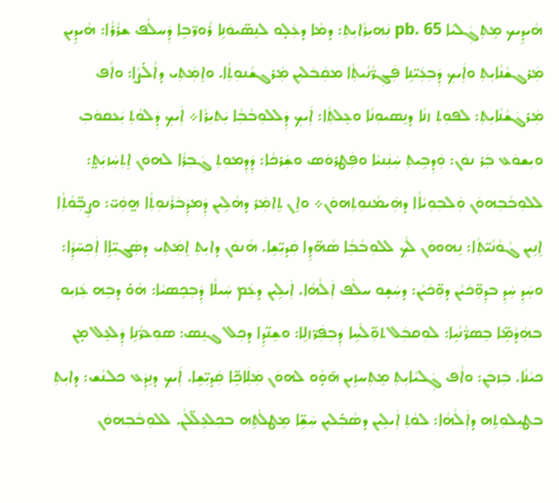ܗܵܝܕܹܝܟ ܡܸܬܼܓܲܠܝܵܐ pb. 65 ܢܲܗܝܼܪܵܐܝܼܬܼ: ܕܡܵܐ ܕܥܲܠ̣ܘ ܠܢܸܤ̈ܝܘܿܢܹܐ ܪܵܘܪ̈ܒܹܐ ܕܲܚܠܵܦ ܫܪܵܪܵܐ: ܗܵܝܕܹܝܢ ܡܲܪܓܫܵܢܵܐܝܼܬܼ ܘܐܲܝܟܼ ܕܲܒܼܥܲܝ̈ܢܹܐ ܦܲܓܼܪ̈ܵܢܵܝܬܼܵܐ ܡܩܲܒܿܠܝܼܢ ܡܲܪܓܫܵܢܘܼܬܼܵܐ. ܘܐܸܡܲܬܼܝ ܕܐܵܠ̇ܨܵܐ: ܘܐܵܦ ܡܲܪܓܿܫܵܢܵܐܝܼܬܼ: ܠܦܘܼܬܼ ܙܢܵܐ ܕܢܸܤܝܘܼܢܵܐ ܘܥܸܠܬܼܵܐ: ܐܲܝܟܼ ܕܲܠܠܘܼܒܵܒܼܵܐ ܝܲܬܝܼܪܵܐ܀ ܐܲܝܟܼ ܕܲܠܘܵܬܼ ܝܲܥܩܘܿܒܼ ܘܝܼܫܘܿܥ ܒܲܪ ܢܘܿܢ: ܘܲܕܼܒܹܝܬܼ ܚܲܢܲܢܝܵܐ ܘܦܲܛܪܘܿܣ ܘܫܲܪܟܵܐ: ܕܲܕܼܡܘܼܬܼ ܓܲܒܼܪܵܐ ܠܗܘܿܢ ܐܸܬܼܚܲܙܝܲܬ̤: ܠܠܘܼܒܵܒܼܗܘܿܢ ܘܲܠܒܼܘܼܝܵܐܵܐ ܕܗܲܝܡܵܢܘܼܬܼܗܘܿܢ܀ ܘܐܸܢ ܬܹܐܡܲܪ ܕܗܵܠܹܝܢ ܕܲܡܕܲܒܿܪܵܢܘܼܬܼܵܐ ܗ̤ܘܲܝ̈: ܘܨܸܒܼ̈ܘܵܬܼܵܐ ܐܸܢܹܝܢ ܓܵܘܵܢܵܝ̈ܬܼܵܐ: ܢܸܗܘܘܿܢ ܠܵܟܼ ܠܠܘܼܒܵܒܼܵܐ ܤܵܗ̈ܕܹܐ ܩܲܕܝܼ̈ܫܹܐ. ܗܵܢܘܿܢ ܕܐܝܼܬܼ ܐܸܡܲܬܼܝ ܕܤܲܓܝܼ̈ܐܹܐ ܐܲܟܼܚ̄ܕܼܵܐ: ܘܚܲܕܼ ܚܲܕܼ ܒܕܼܘܼ̈ܟܿܝܵܢ ܕܘܼ̈ܟܿܝܵܢ: ܕܚܲܫ̣ܘ ܚܠܵܦ ܐܲܠܵܗܵܐ. ܐܲܝܠܹܝܢ ܕܥܲܡ ܚܲܝܠܵܐ ܕܲܒܼܟܸܤܝܵܐ: ܗܵܘ̇ ܕܒܹܗ ܥܲܙܝܼܘ ܒܗܲܕܵܡܹ̈ܐ ܒܸܤܪ̈ܵܢܵܝܹܐ: ܠܘܼܩܒܲܠ ܬܘܼ̈ܠܵܚܹܐ ܕܲܒܼܦܲܪ̈ܙܠܹܐ: ܘܫܸܢ̈ܕܹܐ ܕܟܼܠ ܓܢܸܣ: ܤܘܼܥܪ̈ܵܢܹܐ ܕܲܠܥܸܠ ܡ̣ܢ ܟܝܵܢܵܐ. ܒܲܙܒܲܢ: ܘܐܵܦ ܓܲܠܝܵܐܝܼܬܼ ܡܸܬܼܚܙܹܝܢ ܗ̄ܘ̣ܵܘ ܠܗܘܿܢ ܡܲܠܲܐܟܹ̈ܐ ܩܲܕܝܼ̈ܫܹܐ. ܐܲܝܟܼ ܕܢܸܕܲܥ ܟܠܢܵܫ: ܕܐܝܼܬܼ ܒܛܝܼܠܘܼܬܹܗ ܕܐܲܠܵܗܵܐ: ܠܘܵܬܼ ܐܲܝܠܹܝܢ ܕܤܵܒܼ̇ܠܝܼܢ ܚܲܫܹ̈ܐ ܡܸܛܠܵܬܹܗ ܒܟܼܠܥܸܠ̈ܠܵܢ. ܠܠܘܼܒܵܒܼܗܘܿܢ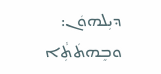ܕܝܼܠܗܘܿܢ: ܘܒܸܗܬܿܬܼܵܐ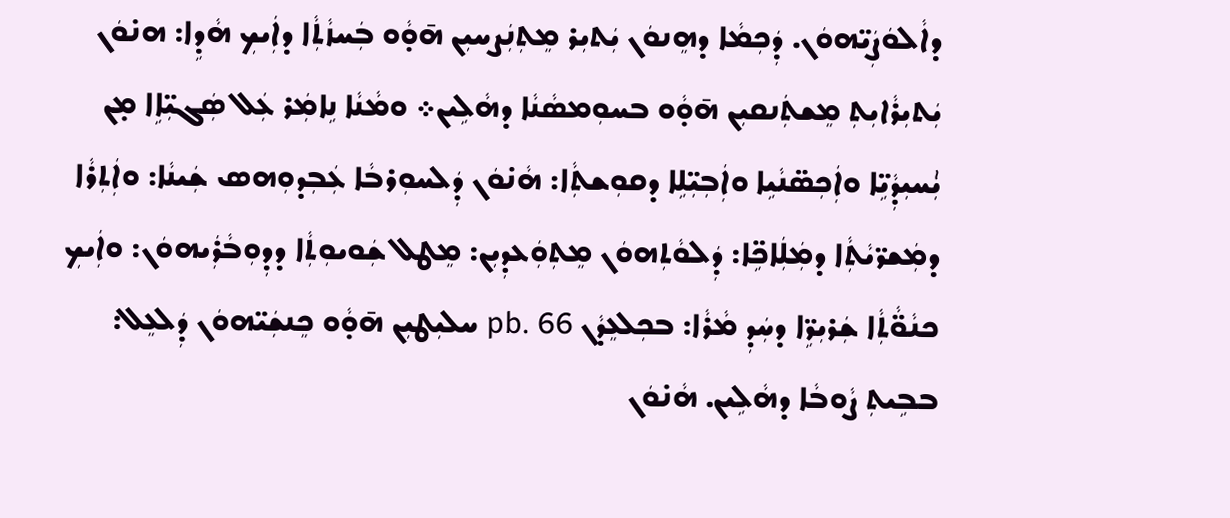ܕܐܵܠܘܿܨܲܝ̈ܗܘܿܢ. ܕܲܟܼܡܵܐ ܕܗܸܢܘܿܢ ܝܲܬܝܼܪ ܡܸܬܼܢܲܨܚܝܼܢ ܗ̄ܘ̣ܵܘ ܒܲܚܙܵܬܼܵܐ ܕܐܲܝܟܼ ܗܵܕܹܐ: ܗܢ̇ܘܿܢ ܝܲܬܝܼܪܵܐܝܼܬܼ ܡܸܫܬܲܢܩܝܼܢ ܗ̄ܘ̣ܵܘ ܒܚܘܼܡܤܵܢܵܐ ܕܗܵܠܹܝܢ܀ ܘܡܵܢܵܐ ܢܹܐܡܲܪ ܥܲܠ ܤܲܓܝܼ̈ܐܹܐ ܡ̣ܢ ܝܑܼܚܝܼܕܼܵܝܹ̈ܐ ܘܐܲܟܼܤ̈ܢܵܝܹܐ ܘܐܲܒܼܝܼ̈ܠܹܐ ܕܩܘܼܫܬܼܵܐ: ܗܵܢ̇ܘܿܢ ܕܲܠܚܘܼܪܒܵܐ ܥܲܒܼܕܘܼܗܣ ܫܲܝܢܵܐ: ܘܐܲܬܼܪܵܐ ܕܡܲܫܪ̈ܝܵܬܼܵܐ ܕܡܲܠܲܐܟܹ̈ܐ: ܕܲܠܘܵܬܼܗܘܿܢ ܡܸܬܼܘܲܥܕܼܝܼܢ: ܡܸܛܠ ܫܲܘܝܘܼܬܼܵܐ ܕܕܼܘܼܒܵܪܲܝܗܘܿܢ: ܘܐܲܝܟܼ ܟܢܵܘ̈ܵܬܼܵܐ ܫܲܪܝܼܪܹ̈ܐ ܕܚܲܕܼ ܡܵܪܵܐ: ܒܟܼܠܥܸܕܵܢ pb. 66 ܚܠܝܼܛܝܼܢ ܗ̄ܘ̣ܵܘ ܟܸܢܫܲܝ̈ܗܘܿܢ ܕܲܠܥܸܠ: ܒܒܹܝܬܼ ܨܵܘܒܵܐ ܕܗܵܠܹܝܢ. ܗܵܢ̇ܘܿܢ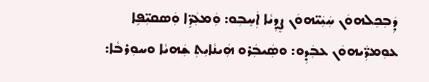ܕܲܒܼܟܼܠܗܘܿܢ ܚܲܝܲܝ̈ܗܘܿܢ ܨܸܕܼܝܵܐ ܐܲܚܸܒܼܘ: ܘܲܡܥܲܪܹ̈ܐ ܘܲܣܩܝܼ̈ܦܹܐ ܥܘܼܡܪ̈ܲܝܗܘܿܢ ܥܒܲܕܼܘ: ܘܤܲܝܒܲܪܘ ܗܲܝܢܵܐܝܼܬܼ ܫܲܗܝܵܐ ܘܚܘܼܪܒܵܐ: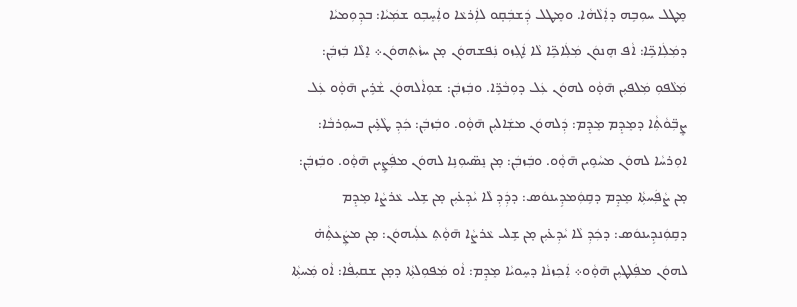ܡܸܛܠ ܚܘܼܒܹܗ ܕܐܲܠܵܗܵܐ. ܘܡܸܛܠ ܕܲܫܒܲܩ̣ܘ ܠܐܲܪܥܵܐ ܘܐܲܚܸܒܼܘ ܫܡܲܝܵܐ: ܒܕܼܘܼܡܝܵܐ ܕܡܲܠܲܐܟܹ̈ܐ: ܐܵܦ ܗܸܢܘܿܢ ܡܲܠܲܐܟܹ̈ܐ ܠܵܐ ܐܲܓܼܙܘ ܢܲܦܫܗܘܿܢ ܡ̣ܢ ܚܙܵܬܼܗܘܿܢ܀ ܐܸܠܵܐ ܒܲܙܒܲܢ: ܡܲܠܵܦܘܼ ܡܲܠܦܝܼܢ ܗ̄ܘ̣ܵܘ ܠܗܘܿܢ ܥܲܠ ܕܘܼܒܵܪܹ̈ܐ. ܘܒܲܙܒܲܢ: ܫܘܼܐܵܠܗܘܿܢ ܫܵܪܹܝܢ ܗ̄ܘ̣ܵܘ ܥܲܠ ܨܸܒܼ̈ܘܵܬܼܵܐ ܕܡܸܕܸܡ ܡܸܕܸܡ: ܕܲܠܗܘܿܢ ܡܫܲܐܠܝܼܢ ܗ̄ܘ̣ܵܘ. ܘܒܲܙܒܲܢ: ܟܲܕܼ ܛܵܥܹ̇ܝܢ ܒܚܘܼܪܒܵܐ: ܐܘܼܪܚܵܐ ܠܗܘܿܢ ܡܚܵܘܹܝܢ ܗ̄ܘ̣ܵܘ. ܘܒܲܙܒܲܢ: ܡ̣ܢ ܢܸܤ̈ܝܘܼܢܹܐ ܠܗܘܿܢ ܡܦܲܨܹܝܢ ܗ̄ܘ̣ܵܘ. ܘܒܲܙܒܲܢ: ܡ̣ܢ ܨܵܦܲܚܬܼܵܐ ܡܸܕܸܡ ܕܩܹܘܲܡܕܹܝܢܘܿܣ: ܕܕܲܕܼ ܠܵܐ ܝܵܕܼܥ̇ܝܼܢ ܡ̣ܢ ܫܹܠܝ ܥܵܪܨܵܐ ܡܸܕܸܡ ܕܩܹܘܲܢܕܹܝܢܘܿܣ: ܕܟܲܕܼ ܠܵܐ ܝܵܕܼܥ̇ܝܼܢ ܡ̣ܢ ܫܹܠܝ ܥܵܪܨܵܐ ܗ̄ܘ̣ܵܬܼ ܥܠܲܝܗܘܿܢ: ܡ̣ܢ ܡܨܲܥܬܼܵܗ̇ ܠܗܘܿܢ ܡܦܲܠܛܝܼܢ ܗ̄ܘ̣ܵܘ܀ ܐܲܟܼܙܢܵܐ ܕܚܸܘܝܵܐ ܡܸܕܸܡ: ܐܵܘ ܡܲܦܘܼܠܬܼܵܐ ܕܡ̣ܢ ܫܩܝܼܦܵܐ: ܐܵܘ ܡܲܚܬܼܵܐ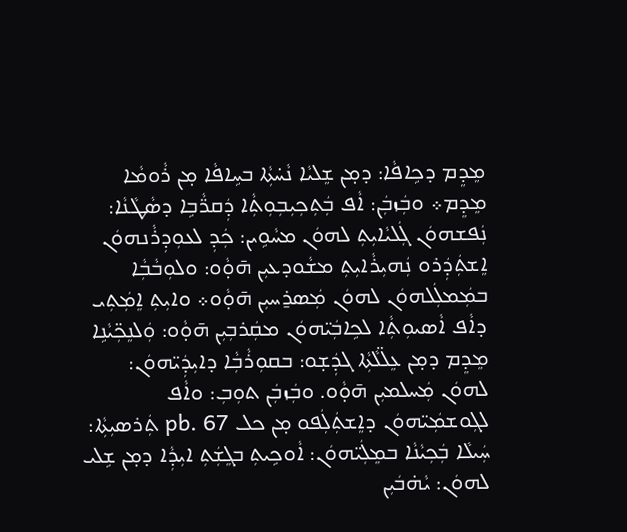ܡܸܕܸܡ ܕܟܹܐܦܵܐ: ܕܡ̣ܢ ܫܸܠܝܵܐ ܢܵܚ̇ܬܼܵܐ ܒܚܹܐܦܵܐ ܡ̣ܢ ܪܵܘܡܵܐ ܡܸܕܸܡ܀ ܘܒܲܙܒܲܢ: ܐܵܦ ܒܲܬܼܟܼܝܼܒܼܘܼܬܼܵܐ ܕܲܩܪ̈ܵܒܹܐ ܕܤܵܛܵܢܵܐ: ܢܲܦܫܗܘܿܢ ܓܲܠܝܵܐܝܼܬܼ ܠܗܘܿܢ ܡܚܵܘܹܝܢ: ܟܲܕܼ ܠܥܘܼܕܼܪܵܢܗܘܿܢ ܐܸܫܬܲܕܲܪܘ ܢܲܗܝܼܪܵܐܝܼܬܼ ܡܫܵܘܕܥܝܼܢ ܗ̄ܘ̣ܵܘ: ܘܠܘܼܒܵܒܼܵܐ ܒܡܲܡܠܲܠܗܘܿܢ ܠܗܘܿܢ ܡܲܤܪ̱ܚܝܼܢ ܗ̄ܘ̣ܵܘ܀ ܘܐܝܼܬܼ ܐܸܡܲܬܼܝ ܕܐܵܦ ܐܵܤܝܘܼܬܼܵܐ ܠܟܹܐܒܲܝ̈ܗܘܿܢ ܡܩܲܪܒܼܝܼܢ ܗ̄ܘ̣ܵܘ: ܘܲܠܢܸܟܼ̈ܝܵܢܹܐ ܡܸܕܸܡ ܕܡ̣ܢ ܥܸܠ̈ܠܵܬܼܵܐ ܓܕܲܫ̣ܘ: ܒܩܘܼܪܵܒܼܵܐ ܕܐܝܼܕܲܝ̈ܗܘܿܢ: ܠܗܘܿܢ ܡܲܚܠܡܝܼܢ ܗ̄ܘ̣ܵܘ. ܘܒܲܙܒܲܢ ܬܘܼܒܼ: ܘܐܵܦ ܠܓܼܘܫܡܲܝ̈ܗܘܿܢ ܕܐܸܫܬܲܠܲܦܘ ܡ̣ܢ ܟܠ pb. 67 ܬܲܪܤܝܼܬܼܵܐ: ܚܲܝܠܵܐ ܒܲܟܼܝܵܢܵܐ ܒܡܸܠܲܝ̈ܗܘܿܢ: ܐܵܘܟܹܝܬܼ ܒܓܸܫܲܬܼ ܐܝܼܕܼܵܐ ܕܡ̣ܢ ܫܹܠܝ ܠܗܘܿܢ: ܝܵܗ̇ܒܿܝܼܢ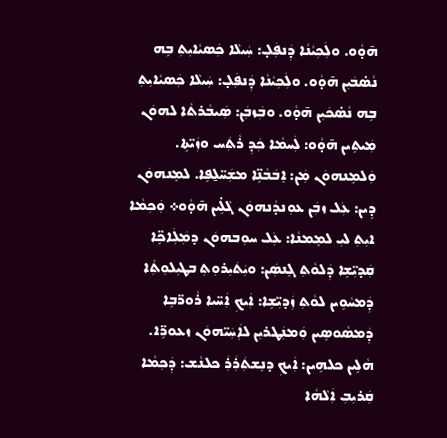ܗ̄ܘ̣ܵܘ. ܘܠܲܟܼܝܵܢܵܐ ܕܲܢܦܲܠ̣: ܚܲܝܠܵܐ ܟܲܤܝܵܐܝܼܬܼ ܒܹܗ ܢܵܤ̇ܒܿܝܼܢ ܗ̄ܘ̣ܵܘ. ܘܠܲܟܼܝܵܢܵܐ ܕܲܢܦܲܠ̣: ܚܲܝܠܵܐ ܟܲܤܝܵܐܝܼܬܼ ܒܹܗ ܢܵܤ̇ܟܿܝܼܢ ܗ̄ܘ̣ܵܘ. ܘܒܲܙܒܲܢ: ܤܲܝܒܵܪܬܵܐ ܠܗܘܿܢ ܡܲܝܬܹܝܢ ܗ̄ܘ̣ܵܘ: ܠܲܚܡܵܐ ܟܲܕܼ ܪܵܬܲܚ ܘܙܲܝ̈ܬܹܐ. ܘܲܠܡܸܢܗܘܿܢ ܡܲܢ: ܐܸܒܿܒܵܢܹ̈ܐ ܡܫܲܚ̈ܠ̱ܦܹܐ. ܠܡܸܢܗܘܿܢ ܕܹܝܢ: ܥܲܠ ܙܒܲܢ ܥܘܼܢܕܵܢܗܘܿܢ ܓܵܠܹ̇ܝܢ ܗ̄ܘ̣ܵܘ܀ ܘܲܟܼܡܵܐ ܐܝܼܬܼ ܠܝܼ ܠܡܸܡܢܵܐ: ܥܲܠ ܚܘܼܒܗܘܿܢ ܕܡܲܠܲܐܟܹ̈ܐ ܩܲܕܝܼ̈ܫܹܐ ܕܲܠܘܵܬܼ ܓܸܢܤܲܢ: ܘܝܲܬܿܝܼܪܘܼܬܼ ܒܛܝܼܠܘܼܬܼܵܐ ܕܲܡܚܵܘܹܝܢ ܠܘܵܬܼ ܙܲܕܝܼ̈ܫܹܐ: ܐܲܝܟܼ ܐܲܚ̈ܝܐ ܪܵܘܪ̈ܒܹܐ ܕܲܡܤܵܘܤܹܝܢ ܘܲܡܢܲܛܪܝܼܢ ܠܐܲܚܲܝ̈ܗܘܿܢ ܙܥܘܪܹ̈ܐ. ܗܵܠܹܝܢ ܟܠܗܹܝܢ: ܐܲܝܟܼ ܕܢܸܫܬܲܪܲܪܲ ܟܠܢܵܫ: ܕܲܟܼܡܵܐ ܩܲܪܝܼܒܼ ܐܲܠܵܗܵܐ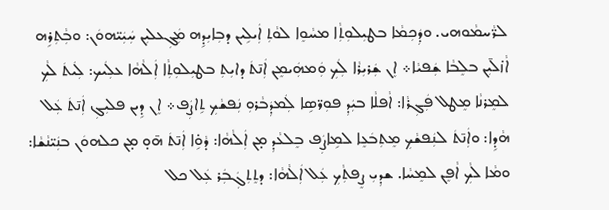ܠܪ̈ܵܚܡܵܘܗܝ. ܘܕܲܟܼܡܵܐ ܒܛܝܼܠܘܼܬܼܵܐ ܡܚܵܘܸܐ ܠܘܵܬܼ ܐܲܝܠܹܝܢ ܕܒܼܐܝܼܕܹܗ ܡܲܓܼܥܠܝܼܢ ܚܲܝܲܝ̈ܗܘܿܢ: ܘܒܼܵܬܼܪܹܗ ܐܵܙ̇ܠ̄ܝܼܢ ܒܠܸܒܵܐ ܫܲܦܝܵܐ܀ ܐܸܢ ܫܲܪܝܼܪܵܐ ܠܲܟܼ ܘܲܡܗܲܝܡܸܢ ܐܲܢ̄ܬܿ ܕܐܝܼܬܼ ܒܛܝܼܠܘܼܬܼܵܐ ܐܲܠܵܗܵܐ ܥܠܲܝܟ: ܠܲܝܬܿ ܠܵܟܼ ܠܡܸܪܢܵܐ ܡܸܛܠ ܦܲܓܼܪܵܐ: ܐܵܦܠܵܐ ܒܝܲܕܼ ܦܘܼܪ̈ܤܹܐ ܠܲܡܕܲܒܵܪܘܼ ܢܲܦܫܵܟܼ ܬܹܐܨܲܦ܀ ܐܸܢ ܕܹܝܢ ܦܠܝܼܓܼ ܐܲܢ̄ܬܿ ܥܲܠ ܗܵܕܹܐ: ܘܐܲܢ̄ܬܿ ܠܢܲܦܫܵܟܼ ܡܸܬܼܒܿܥܸܐ ܠܡܹܐܨܲܦ ܒܸܠܥܵܕܼ ܡ̣ܢ ܐܲܠܵܗܵܐ: ܕܵܘܹ̇ܐ ܐܲܢ̄ܬܿ ܗ̄ܘ̣ ܡ̣ܢ ܟܠܗܘܿܢ ܒܢܲܝ̈ܢܵܫܵܐ: ܘܡܵܐ ܠܵܟܼ ܐܵܦܸܢ ܠܡܸܚܵܐ. ܫܕܼܝܼ ܨܸܦܬܼܵܟܼ ܥܲܠ ܐܲܠܵܗܵܐ: ܕܬܸܬܼܓܲܒܲܪ ܥܲܠ ܟܠ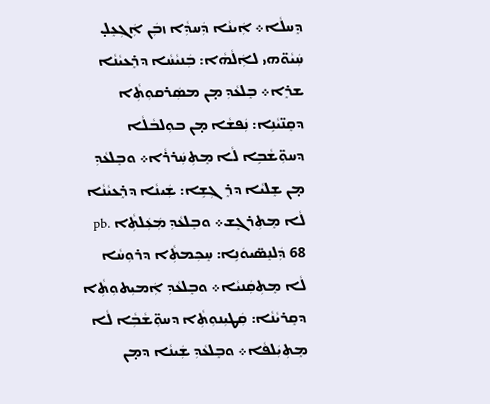ܕܸܚܠܵܐ܀ ܐܲܝܢܵܐ ܕܲܚܕܼܵܐ ܙܒܲܢ ܐܲܓܼܥܸܠ̣ ܚܲܝܵܘ̈ܗܝ ܠܐܲܠܵܗܵܐ: ܒܲܢܝܵܚܵܐ ܕܪܸܥܝܵܢܵܐ ܫܪܸܐ܀ ܒܸܠܥܵܕܼ ܡ̣ܢ ܡܤܲܪܩܘܼܬܼܵܐ ܕܩܸܢ̈ܝܵܢܹܐ: ܢܲܦܫܵܐ ܡ̣ܢ ܒܘܼܠܒܵܠܵܐ ܕܚܘܼ̈ܫܵܒܹܐ ܠܵܐ ܡܸܬܼܚܲܪܪܵܐ܀ ܘܒܸܠܥܵܕܼ ܡ̣ܢ ܫܸܠܝܵܐ ܕܪܸܓܼܫܹܐ: ܫܲܝܢܵܐ ܕܪܸܥܝܵܢܵܐ ܠܵܐ ܡܸܬܼܪܓܸܫ܀ ܘܒܸܠܥܵܕܼ ܡܲܥܲܠܬܼܵܐ pb. 68 ܕܲܠܢܸܤ̈ܝܘܿܢܹܐ: ܚܸܟܼܡܬܼܵܐ ܕܪܘܼܚܵܐ ܠܵܐ ܡܸܬܼܩܲܢܝܵܐ܀ ܘܒܸܠܥܵܕܼ ܐܲܡܝܼܬܘܼܬܼܵܐ ܕܩܸܪܝܵܢܵܐ: ܩܲܛܝܼܢܘܼܬܼܵܐ ܕܚܘܼ̈ܫܵܒܼܵܐ ܠܵܐ ܡܸܬܼܝܲܠܦܵܐ܀ ܘܒܸܠܥܵܕܼ ܫܲܝܢܵܐ ܕܡ̣ܢ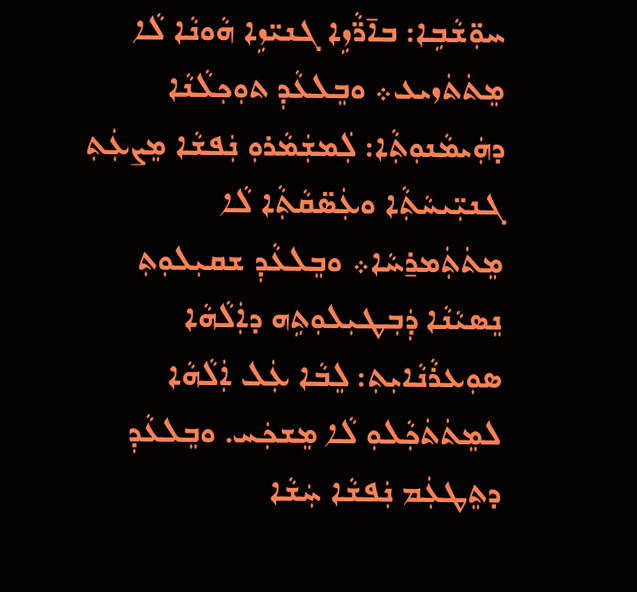ܚܘܼ̈ܫܵܒܹܐ: ܒܐ̄ܪ̈ܵܙܹܐ ܓܢܝ̈ܙܹܐ ܗܵܘܢܵܐ ܠܵܐ ܡܸܬܿܬܿܙܝܥ܀ ܘܒܸܠܥܵܕܼ ܬܘܼܟܼܠܵܢܵܐ ܕܗܲܝܡܵܢܘܼܬܼܵܐ: ܠܲܡܫܲܡܵܪܘܼ ܢܲܦܫܵܐ ܡܸܨܥܲܬܼ ܓܢܝܼ̈ܝܚܵܬܼܵܐ ܘܥܲܤ̈ܩܵܬܼܵܐ ܠܵܐ ܡܸܬܿܬܲܡܪ̱ܚܵܐ܀ ܘܒܸܠܥܵܕܼ ܫܩܝܼܠܘܼܬܼ ܢܸܤܝܵܢܵܐ ܕܲܒܼܛܝܼܠܘܼܬܹܗ ܕܐܲܠܵܗܵܐ ܤܘܼܥܪܵܢܵܐܝܼܬܼ: ܠܸܒܵܐ ܥܲܠ ܐܲܠܵܗܵܐ ܠܡܸܬܿܬܿܟܼܵܠܘܼ ܠܵܐ ܡܸܫܟܲܚ. ܘܒܸܠܥܵܕܼ ܕܬܸܛܥܲܡ ܢܲܦܫܵܐ ܚܲܫܵܐ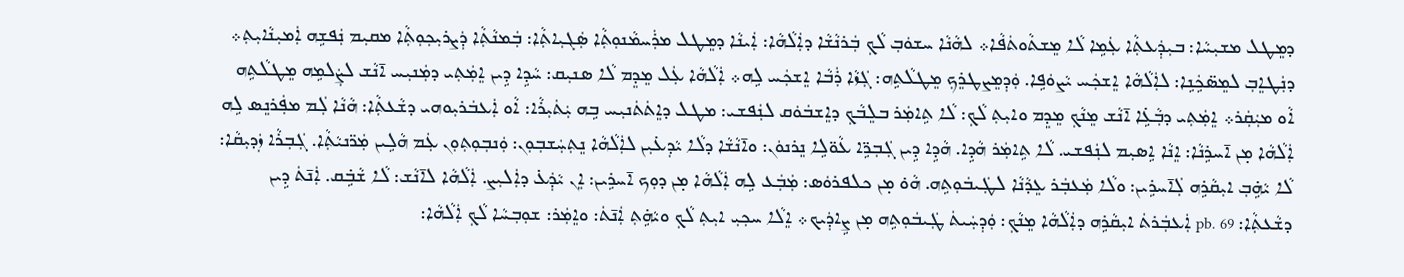ܕܡܸܛܠ ܡܫܝܼܚܵܐ: ܒܝܼܕܲܥܬܼܵܐ ܥܲܡܹܐ ܠܵܐ ܡܸܫܬܵܘܬܿܦܵܐ܀ ܠܗܵܢܵܐ ܚܫܘܿܒܼ ܠܵܟܼ ܒܲܪܢܵܫܵܐ ܕܐܲܠܵܗܵܐ: ܐܲܝܢܵܐ ܕܡܸܛܠ ܡܪܲܚܡܵܢܘܼܬܼܵܐ ܤܲܓܝܼܐܬܼܵܐ: ܒܲܡܢܵܬܼܵܐ ܕܲܨܪܝܼܟܼܘܼܬܼܵܐ ܡܩܝܼܡ ܢܲܦܫܹܗ ܐܲܡܝܼܢܵܐܝܼܬܼ܀ ܕܢܲܛܐܸܒܼ ܠܡܸܤ̈ܟܹܿܢܹܐ: ܠܐܲܠܵܗܵܐ ܐܸܫܟܲܚ ܝܵܨܘܿܦܹܐ. ܘܲܕܼܡܸܨܛܪܸܟܼ ܡܸܛܠܵܬܹܗ: ܓܲܙܵܐ ܪܲܒܵܐ ܐܸܫܟܲܚ ܠܹܗ܀ ܐܲܠܵܗܵܐ ܥܲܠ ܡܸܕܸܡ ܠܵܐ ܤܢܝܼܩ: ܚܵܕܹܐ ܕܹܝܢ ܐܸܡܲܬܼܝ ܕܡܲܢܝܼܚ ܐ̄ܢܵܫ ܠܨܲܠܡܹܗ ܡܸܛܠܵܬܹܗ ܐܵܘ ܡܝܲܩܲܪ܀ ܐܸܡܲܬܼܝ ܕܒܼܵܥܹ̇ܐ ܐ̄ܢܵܫ ܡܸܢܵܟܼ ܡܸܕܸܡ ܘܐܝܼܬܼ ܠܵܟܼ: ܠܵܐ ܬܹܐܡܲܪ ܒܠܸܒܵܟܼ ܕܐܸܫܒܿܘܿܩ ܠܢܲܦܫܝ: ܡܛܠ ܕܐܸܬܿܬܿܢܝܼܚ ܒܹܗ ܝܲܬܿܝܼܪܵܐ: ܐܵܘ ܐܲܥܒܿܪܝܼܘܗܝ ܕܫܵܥܬܼܵܐ: ܗܵܢܵܐ ܠܲܡ ܡܦܲܪܢܸܣ ܠܹܗ ܐܲܠܵܗܵܐ ܡ̣ܢ ܐ̄ܚܪܹܢܵܐ: ܐܸܢܵܐ ܐܹܤܝܼܡ ܠܢܲܦܫܝ. ܠܵܐ ܬܹܐܡܲܪ ܗܵܕܹܐ. ܗܵܕܹܐ ܕܹܝܢ ܓܲܒܼܪܹ̈ܐ ܥܵܘ̈ܠܹܐ ܢܸܪܢܘܿܢ: ܘܐ̄ܢܵܫܵܐ ܕܠܵܐ ܝܵܕܼܥ̇ܝܼܢ ܠܐܲܠܵܗܵܐ ܢܸܬܼܚܲܫܒܼܘܼܢ: ܘܲܢܒܼܘܼܬܼܘܼܢ ܥܲܡ ܗܵܠܹܝܢ ܡܲܪ̈ܢܝܵܬܼܵܐ. ܓܲܒܼܪܵܐ ܙܲܕܝܼܩܵܐ: ܠܵܐ ܝܵܗܹ̇ܒܼ ܐܝܼܩܵܪܹܗ ܠܲܐ̄ܚܪܹܝܢ: ܘܠܵܐ ܡܲܥܒܲܪ ܥܸܕܵܢܵܐ ܠܛܲܝܒܿܘܼܬܹܗ. ܗܵܘ̇ ܡ̣ܢ ܟܠܦܪܘܿܣ: ܡܲܒܲܥ ܠܹܗ ܐܲܠܵܗܵܐ ܡ̣ܢ ܕܘܼܟ ܐ̄ܚܪܹܝܢ: ܐܸܢ ܝܵܕܲܥ̇ ܕܐܲܠܝܼܨ. ܐܲܠܵܗܵܐ ܠܐ̄ܢܵܫ: ܠܵܐ ܫܵܒܹ̇ܩ. ܐܲܢ̄ܬܿ ܕܹܝܢ ܕܫܵܥܬܼܵܐ: pb. 69 ܐܲܥܒܲܪܬܿ ܐܝܼܩܵܪܹܗ ܕܐܲܠܵܗܵܐ ܡܸܢܵܟܼ: ܘܲܕܼܚܲܝܬܿ ܛܲܝܒܿܘܼܬܹܗ ܡ̣ܢ ܨܹܐܕܲܝܟ܀ ܐܸܠܵܐ ܚܟܼܝܼ ܐܝܼܬܼ ܠܵܟܼ ܘܝܵܗܹ̇ܬܼ ܐܲܢ̄ܬܿ: ܘܐܸܡܲܪ: ܫܘܼܒܼܚܵܐ ܠܵܟܼ ܐܲܠܵܗܵܐ: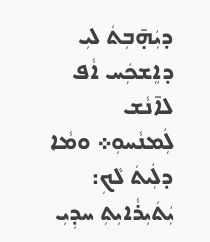ܕܝܲܗ̣̄ܒܼܬܿ ܠܝܼ ܕܐܸܫܟܲܚ ܐܵܦ ܠܐ̄ܢܵܫ ܠܲܡܢܵܚܘܼ܀ ܘܡܵܐ ܕܠܲܝܬܿ ܠܵܟܼ: ܝܲܬܿܝܼܪܵܐܝܼܬܼ ܚܕܼܝܼ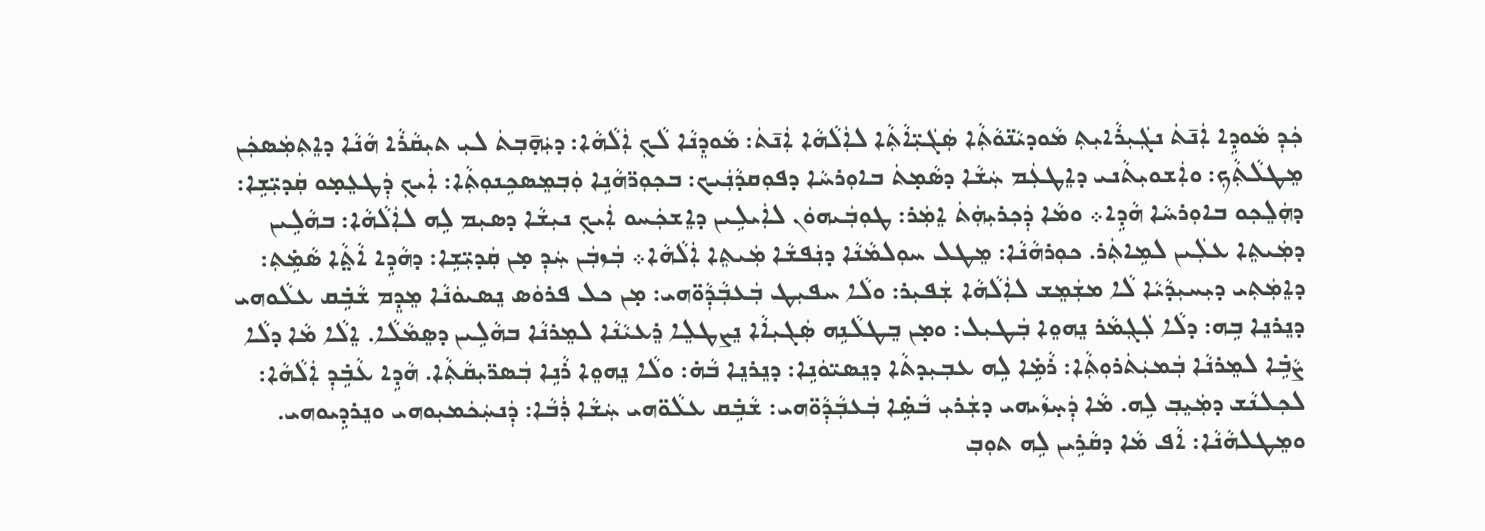ܟܲܕܼ ܡܵܘܕܹܐ ܐܲܢ̄ܬܿ ܢܓܲܝܼܪܵܐܝܼܬܼ ܡܵܘܕܝܵܢ̈ܘܵܬܼܵܐ ܤܲܓܿܝܼ̈ܐܵܬܼܵܐ ܠܐܲܠܵܗܵܐ ܐܲܢ̄ܬܿ: ܡܵܘܕܸܢܵܐ ܠܵܟܼ ܐܲܠܵܗܵܐ: ܕܝܲܗ̣̄ܒܼܬܿ ܠܝܼ ܬܝܼܩܵܪܵܐ ܗܵܢܵܐ ܕܐܸܬܼܡܲܤܟܲܢ ܡܸܛܠܵܬܼܵܟܼ: ܘܐܲܫܘܝܼܬܵܢܝ ܕܐܸܛܥܲܡ ܚܲܫܵܐ ܕܤܵܡ̣ܬܿ ܒܐܘܼܪܚܵܐ ܕܦܘܼܩܕܵܢܲܝܟ: ܒܟܼܘܼܪ̈ܗܵܢܹܐ ܘܲܒܼܡܸܤܟܹܢܘܼܬܼܵܐ: ܐܲܝܟܼ ܕܲܛܥܸܡ̣ܘ ܩܲܕܝܼ̈ܫܹܐ: ܕܗܲܠܸܟܼܘ ܒܐܘܼܪܚܵܐ ܗܵܕܹܐ܀ ܘܡܵܐ ܕܲܟܼܪܝܼܗܲܬܿ ܐܸܡܲܪ: ܛܘܼܒܲܝܗܘܿܢ ܠܐܲܝܠܹܝܢ ܕܐܸܫܟܲܚܘ ܐܲܝܟܼ ܢܝܼܫܵܐ ܕܤܝܼܡ ܠܹܗ ܠܐܲܠܵܗܵܐ: ܒܗܵܠܹܝܢ ܕܡܲܝܬܸܐ ܥܠܲܝܢ ܠܡܹܐܬܲܪ. ܟܘܼܪܗܵܢܵܐ: ܡܸܛܠ ܚܘܼܠܡܵܢܵܐ ܕܢܲܦܫܵܐ ܡܲܝܬܸܐ ܐܲܠܵܗܵܐ܀ ܒܲܙܒܲܢ ܚܲܕܼ ܡ̣ܢ ܩܲܕܝܼ̈ܫܹܐ: ܕܗܵܕܹܐ ܐܵܬ̤ܵܐ ܤܵܡܹ̇ܬܼ: ܕܐܸܡܲܬܼܝ ܕܝܼܚܝܼܕܵܝܵܐ ܠܵܐ ܡܫܲܡܸܫ ܠܐܲܠܵܗܵܐ ܫܲܦܝܼܪ: ܘܠܵܐ ܚܦܝܼܛ ܒܲܥܒܼܵܕܼܵܘ̈ܗܝ: ܡ̣ܢ ܟܠ ܦܪܘܿܣ ܢܸܤܝܘܿܢܵܐ ܡܸܕܸܡ ܫܵܒܹ̇ܩ ܥܠܵܘܗܝ ܕܢܸܪܢܸܐ ܒܹܗ: ܕܠܵܐ ܠܲܓܼܡܵܪ ܢܸܗܘܸܐ ܒܲܛܝܼܠ: ܘܡ̣ܢ ܒܸܛܠܵܢܹܗ ܤܲܓܝܼܐܵܐ ܢܸܨܛܠܸܐ ܪܸܥܝܵܢܵܐ ܠܡܸܪܢܵܐ ܒܗܵܠܹܝܢ ܕܤܸܡܵܠܵܐ. ܐܸܠܵܐ ܡܵܐ ܕܠܵܐ ܨܵܒܹ̇ܐ ܠܡܸܪܢܵܐ ܒܲܡܝܲܬܿܪܘܼܬܼܵܐ: ܪܵܡܹ̇ܐ ܠܹܗ ܥܒܼܝܼܕܬܵܐ ܕܢܸܤܝ̈ܘܿܢܹܐ: ܕܢܸܪܢܸܐ ܒܵܗ̇: ܘܠܵܐ ܢܸܗܘܸܐ ܪܵܢܹܐ ܒܲܤܪ̈ܝܼܩܵܬܼܵܐ. ܗܵܕܹܐ ܥܵܒܹ̇ܕܼ ܐܲܠܵܗܵܐ: ܠܟܼܠܢܵܫ ܕܡܲܝܸܒܼ ܠܹܗ. ܡܵܐ ܕܲܚ̣ܙܵܝܗܝ ܕܫܲܪܝܼ ܒܵܤܹ̇ܐ ܒܲܥܒܼܵܕܼܵܘ̈ܗܝ: ܫܵܒܹ̇ܩ ܥܠܵܘ̈ܗܝ ܚܲܫܵܐ ܪܲܒܵܐ: ܕܲܢܚܲܟܿܡܝܼܘܗܝ ܘܢܸܪܕܹܝܘܗܝ. ܘܡܸܛܠܗܵܢܵܐ: ܐܵܦ ܡܵܐ ܕܩܵܪܹܝܢ ܠܹܗ ܬܘܼܒܼ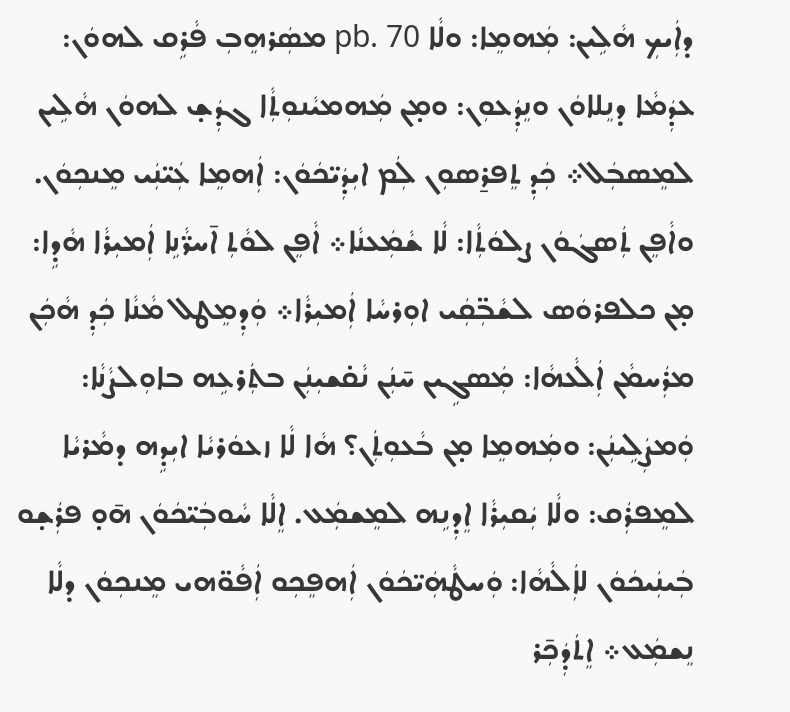ܕܐܲܝܟܼ ܗܵܠܹܝܢ: ܡܲܗܡܸܐ: ܘܠܵܐ pb. 70 ܡܤܲܪܗܸܒܼ ܦܵܪܹܩ ܠܗܘܿܢ: ܥܕܲܡܵܐ ܕܢܸܠܐܘܿܢ ܘܢܸܕܲܥܘܼܢ: ܘܡ̣ܢ ܡܲܗܡܝܵܢܘܼܬܼܵܐ ܓܕܲܫ̣ ܠܗܘܿܢ ܗܵܠܹܝܢ ܠܡܸܤܒܲܠ܀ ܟܲܕܼ ܬܸܦܪ̱ܤܘܼܢ ܠܲܡ ܐܝܼܕܲܝ̈ܟܿܘܿܢ: ܐܲܗܡܸܐ ܥܲܝ̈ܢܲܝ ܡܸܢܟܼܘܿܢ. ܘܐܵܦܸܢ ܬܲܤܓܿܘܿܢ ܨܠܘܿܬܼܵܐ: ܠܵܐ ܫܵܡܲܥܢܵܐ܀ ܐܵܦܸܢ ܠܘܵܬܼ ܐ̄ܚܪ̈ܵܢܹܐ ܐܲܡܝܼܪܵܐ ܗܵܕܹܐ: ܡ̣ܢ ܟܠܦܪܘܿܣ ܠܫܵܒܼ̈ܩܲܝ ܐܘܼܪܚܵܐ ܐܲܡܝܼܪܵܐ܀ ܘܲܕܼܡܸܛܠ ܡܵܢܵܐ ܟܲܕܼ ܗܵܟܲܢ ܡܪܲܚܡܵܢ ܐܲܠܵܥܗܵܐ: ܡܲܤܓܹܝܢ ܚ̄ܢܲܢ ܢܵܩ̇ܫܝܼܢܲܢ ܒܬܲܪܥܹܗ ܒܐܘܼܠܨܵܢܵܐ: ܘܲܡܨܲܠܹܝܢܲܢ: ܘܡܲܗܡܸܐ ܡ̣ܢ ܒܵܥܘܼܬܲܢ؟ ܗܵܐ ܠܵܐ ܙܥܘܿܪܝܵܐ ܐܝܼܕܹܗ ܕܡܵܪܝܵܐ ܠܡܸܦܪܲܩ: ܘܠܵܐ ܝܲܩܝܼܪܵܐ ܐܸܕܼܢܹܗ ܠܡܸܫܡܲܥ. ܐܸܠܵܐ ܚܵܘܒܲܝ̈ܟܿܘܿܢ ܗ̄ܘ̣ ܦܪܲܫ̣ܘ ܒܲܝܢܲܝܟܿܘܿܢ ܠܐܲܠܵܗܵܐ: ܘܲܚܛܵܗܲܝ̈ܟܿܘܿܢ ܐܲܗܦܸܟܼܘ ܐܲܦܵܘ̈ܗܝ ܡܸܢܟܼܘܿܢ ܕܠܵܐ ܢܸܫܡܲܥ܀ ܐܸܬܿܕܲܟܼ̄ܪ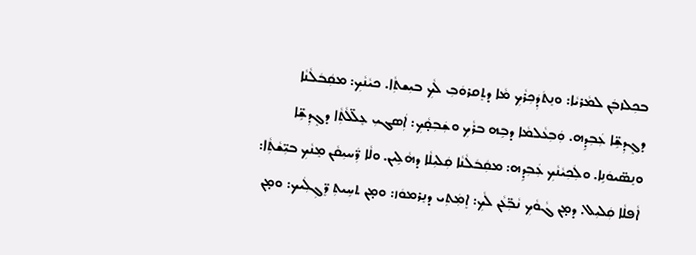ܒܟܼܠܙܒܲܢ ܠܡܵܪܝܵܐ: ܘܢܸܬܿܕܲܟܼܪܵܟܼ ܡܵܐ ܕܬܸܩܪܘܿܒܼ ܠܵܟܼ ܒܝܼܫܬܼܵܐ. ܟܝܵܢܵܟܼ: ܡܩܲܒܿܠܵܢܵܐ ܕܓܸܕܼܫܹ̈ܐ ܥܲܒܼܕܹܗ. ܘܲܒܼܥܵܠܡܵܐ ܕܒܹܗ ܒܪܵܟܼ ܘܫܲܒܼܩ̣ܵܟܼ: ܐܲܤܓܝܼ ܥܸܠ̈ܠܵܬܼܵܐ ܕܓܸܕܼܫܹ̈ܐ ܘܢܸܤ̈ܝܘܿܢܹܐ. ܘܠܲܟܼܝܵܢܵܟܼ ܥܲܒܼܕܹܗ: ܡܩܲܒܿܠܵܢܵܐ ܩܲܠܝܼܠܵܐ ܕܗܵܠܹܝܢ. ܘܠܵܐ ܪ̈ܲܚܝܼܩܵܢ ܡܸܢܵܟܼ ܒܝܼ̈ܫܵܬܼܵܐ: ܐܵܦܠܵܐ ܩܲܠܝܼܠ. ܕܡ̣ܢ ܓܵܘܵܟܼ ܢܵܒܼ̈ܥܵܢ ܠܵܟܼ: ܐܸܡܲܬܼܝ ܕܢܸܪܡܘܿܙ: ܘܡ̣ܢ ܬܚܹܝܬܼ ܪܸ̈ܓܼܠܲܝܟ: ܘܡ̣ܢ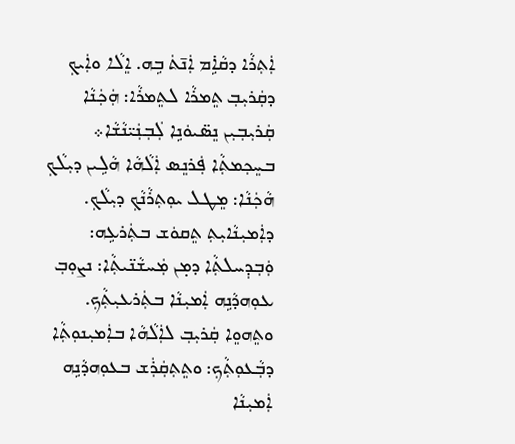ܐܲܬܼܪܵܐ ܕܩܵܐܹ̇ܡ ܐܲܢ̄ܬܿ ܒܹܗ. ܐܸܠܵܐ ܘܐܲܝܟܼ ܕܩܲܪܝܼܒܼ ܬܸܡܪܵܐ ܠܬܸܡܪܵܐ: ܗܲܟܲܢܵܐ ܩܲܪܝܼܒܼܝܼܢ ܢܸܤ̈ܝܘܿܢܹܐ ܠܲܒܼܢܲܝ̈ܢܵܫܵܐ܀ ܒܚܸܟܼܡܬܼܵܐ ܦܲܪܢܸܣ ܐܲܠܵܗܵܐ ܗܵܠܹܝܢ ܕܝܼܠܵܟܼ ܗܵܟܲܢܵܐ: ܡܸܛܠ ܝܘܼܬܼܪܵܢܵܟܼ ܕܝܼܠܵܟܼ. ܕܐܲܡܝܼܢܵܐܝܼܬܼ ܬܸܩܘܿܫ ܒܬܲܪܥܹܗ: ܘܲܒܼܕܼܚܠܬܼܵܐ ܕܡ̣ܢ ܡܲܚܫܵܢ̈ܝܬܼܵܐ: ܢܨܘܼܒܼ ܥܘܼܗܕܵܢܹܗ ܐܲܡܝܼܢܵܐ ܒܬܲܪܥܝܼܬܼܵܟܼ. ܘܬܸܗܘܸܐ ܩܲܪܝܼܒܼ ܠܐܲܠܵܗܵܐ ܒܐܲܡܝܼܢܘܼܬܼܵܐ ܕܒܼܵܥܘܼܬܼܵܟܼ: ܘܬܸܬܼܩܲܪܲܫ ܒܥܘܼܗܕܵܢܹܗ ܐܲܡܝܼܢܵܐ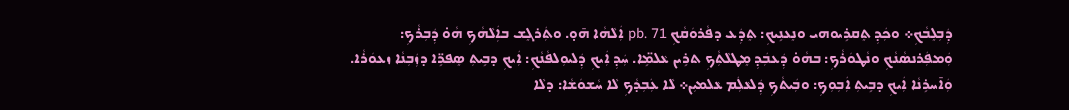ܕܲܒܼܠܸܒܵܟܼ܀ ܘܟܲܕܼ ܬܸܩܪܹܝܘܗܝ ܘܢܸܥܢܹܝܟܼ: ܬܸܕܲܥ ܕܦܵܪܘܿܩܵܟܼ pb. 71 ܐܲܠܵܗܵܐ ܗ̄ܘ̣. ܘܬܲܪܓܸܫ ܒܐܲܠܵܗܵܟܼ ܗܵܘ̇ ܕܲܒܼܪܵܟܼ: ܘܲܡܦܲܪܢܤܵܢܵܟܼ ܘܢܵܛܘܿܪܵܟܼ: ܒܗܵܘ̇ ܕܲܥܒܲܕܼ ܡܸܛܠܵܬܼܵܟܼ ܬܪܹܝܢ ܥܵܠܡܹ̈ܐ. ܚܲܕܼ ܐܲܝܟܼ ܕܲܠܝܘܼܠܦܵܢܵܟܼ: ܐܲܝܟܼ ܕܒܹܝܬܼ ܤܸܦܪܹ̈ܐ ܕܙܲܒܼܢܵܐ ܙܥܘܿܪܵܐ. ܘܲܐ̄ܚܪܹܢܵܐ ܐܲܝܟܼ ܕܒܹܝܬܼ ܐܲܒܼܘܼܟܼ: ܘܒܲܝܬܵܟܼ ܕܲܠܥܵܠܲܡ ܥܵܠܡܝܼܢ܀ ܠܵܐ ܥܲܒܼܕܵܟܼ ܠܵܐ ܚܵܫܘܿܫܵܐ: ܕܠܵܐ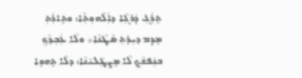ܬܸܪܲܓܼ ܕܲܪܓܼܵܐ ܕܐܲܠܵܗܘܼܬܼܵܐ: ܘܬܹܐܪܲܬܼ ܡܸܕܸܡ ܕܝܼܪܸܬܼ ܤܵܛܵܢܵܐ܀ ܘܠܵܐ ܥܲܒܼܕܵܟܼ ܒܢܲܦܫܵܟܼ ܠܵܐ ܡܸܨܛܲܠܝܵܢܵܐ: ܕܠܵܐ ܬܸܗܘܸܐ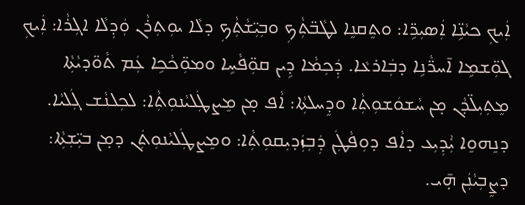ܐܲܝܟܼ ܟܝܵܢܹ̈ܐ ܐܲܤܝܼܪܹ̈ܐ: ܘܬܸܩܢܸܐ ܠܛܵܒ̈ܬܼܵܟܼ ܘܒܼܝܼ̈ܫܵܬܼܵܟܼ ܕܠܵܐ ܝܘܼܬܼܪܵܢ ܘܲܕܼܠܵܐ ܐܓܼܪܵܐ: ܐܲܝܟܼ ܓܘܼ̈ܫܡܹܐ ܐ̄ܚܪ̈ܵܢܹܐ ܕܒܲܐܪܥܵܐ. ܕܲܟܼܡܵܐ ܕܹܝܢ ܩܘܼ̈ܦܵܚܹܐ ܘܡܘܼ̈ܟܵܟܹܐ ܥܲܡ ܬܵܘ̈ܕܝܵܬܼܵܐ ܡܸܬܼܝܼܠ̈ܕܵܢ ܡ̣ܢ ܚܵܫܘܿܫܘܼܬܼܵܐ ܘܕܸܚܠܬܼܵܐ: ܐܵܦ ܡ̣ܢ ܡܸܨܛܲܠܝܵܢܘܼܬܼܵܐ: ܠܟܼܠܢܵܫ ܓܲܠܝܵܐ. ܕܢܸܗܘܸܐ ܝܑܼܕܼܝܼܥ ܕܐܵܦ ܕܘܼܦܵܛܲܢ ܕܲܒܼܙܲܕܝܼܩܘܼܬܼܵܐ: ܘܡܸܨܛܲܠܝܵܢܘܼܬܲܢ ܕܡ̣ܢ ܒܝܼ̈ܫ݂ܬܼܵܐ: ܕܨܸܒܼܝܵܢܲܢ ܗ̣̄ܝ.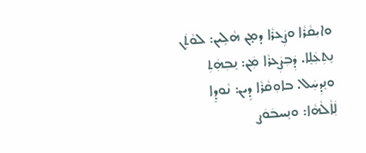ܘܐܝܼܩܵܪܵܐ ܘܨܲܥܪܵܐ ܕܡ̣ܢ ܗܵܠܹܝܢ: ܠܘܵܬܲܢ ܢܸܬܼܥܲܠܸܐ. ܕܲܒܼܨܲܥܪܵܐ ܡܲܢ: ܢܸܒܼܗܲܬܼ ܘܢܸܕܼܚܲܠ. ܒܐܘܼܩܵܪܵܐ ܕܹܝܢ: ܢܵܘܕܸܐ ܠܲܐܵܠܵܗܵܐ: ܘܢܸܚܒܿܘܿܨ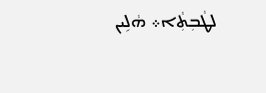ܠܛܵܒܼܬܼܵܐ܀ ܗܵܠܹܝܢ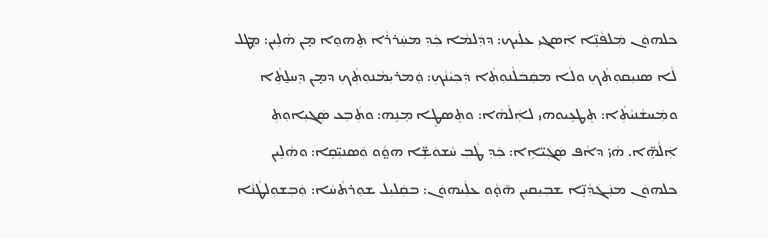ܟܠܗܘܿܢ ܡܲܠܦܵܢܹ̈ܐ ܐܲܤܓܝܼ ܥܠܲܝܟ: ܕܕܲܠܡܵܐ ܟܲܕܼ ܡܚܲܪܪܵܐ ܬܸܗܘܸܐ ܡ̣ܢ ܗܵܠܹܝܢ: ܡܸܛܠ ܠܵܐ ܤܢܝܼܩܘܼܬܼܵܟܼ ܘܠܵܐ ܡܩܲܒܿܠܵܢܘܼܬܼܵܐ ܕܲܟܼܝܵܢܵܟܼ: ܘܲܡܪܝܼܡܵܢܘܼܬܼܵܟܼ ܕܡ̣ܢ ܕܸܚܠ̱ܬܼܵܐ ܘܡܲܚܫܵܢܝܵܬܼܵܐ: ܬܸܛܥܹܝܘܗܝ ܠܐܲܠܵܗܵܐ: ܘܬܸܤܛܸܐ ܡܸܢܹܗ: ܘܬܲܒܼܥ ܤܲܓܝܼܐܘܼܬܼ ܐܲܠܵܗܹ̈ܐ. ܗܵܝ̇ ܕܐܵܦ ܤܲܓܲܝ̈ܐܹܐ: ܟܲܕܼ ܛܵܒܼ ܚܵܫܘܿܫܹ̈ܐ ܗܘ̤ܵܘ ܘܲܤܢܝܼ̈ܩܹܐ: ܘܗܵܠܹܝܢ ܟܠܗܘܿܢ ܡܢܲܓܿܕܼܵܢܹ̈ܐ ܫܒܼܝܼܩܝܼܢ ܗ̄ܘ̣ܵܘ ܥܠܲܝܗܘܿܢ: ܒܩܲܠܝܼܠ ܫܘܼܪܬܵܚܵܐ: ܘܲܒܼܫܘܼܠܛܵܢܵܐ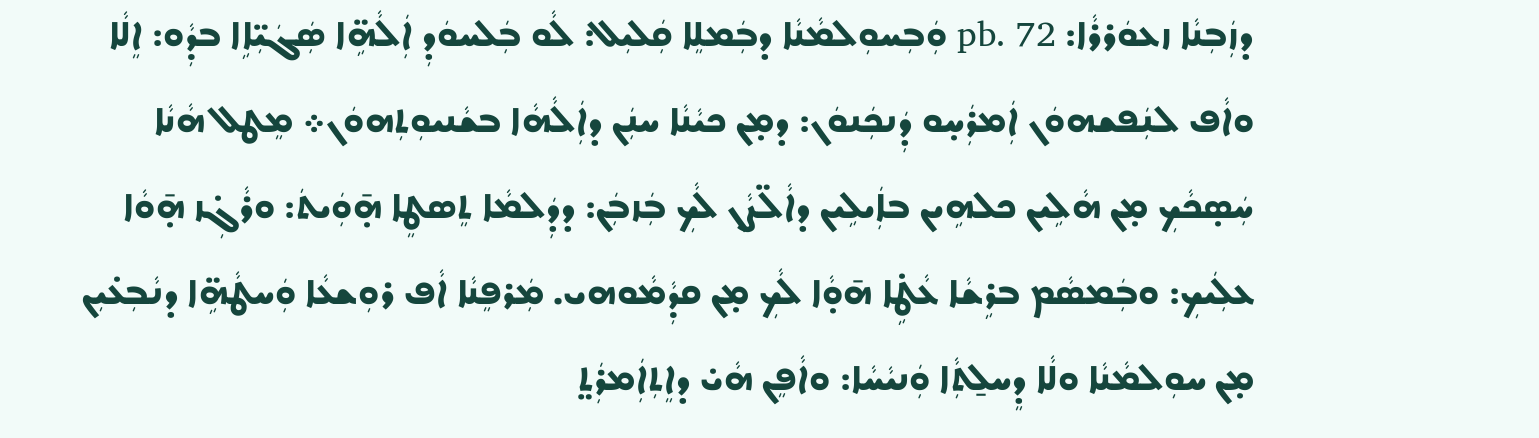ܕܙܲܒܼܢܵܐ ܙܥܘܿܪܪܵܐ: pb. 72 ܘܲܒܼܚܘܼܠܡܵܢܵܐ ܕܒܲܡܠܸܐ ܩܲܠܝܼܠ: ܠܵܘ ܒܲܠܚܘܿܕܼ ܐܲܠܵܗܹ̈ܐ ܤܲܓܿܝܼ̈ܐܹܐ ܒܕܼܵܘ: ܐܸܠܵܐ ܘܐܵܦ ܠܢܲܦܫܗܘܿܢ ܐܲܡܪܲܚ̣ܘ ܕܲܢܟܲܢܘܿܢ: ܕܡ̣ܢ ܟܝܵܢܵܐ ܚܢܲܢ ܕܐܲܠܵܗܵܐ ܒܫܵܢܝܘܼܬܼܗܘܿܢ܀ ܡܸܛܠ ܗܵܢܵܐ ܚܲܤ̣ܟܵܟܼ ܡ̣ܢ ܗܵܠܹܝܢ ܟܠܗܹܝܢ ܒܐܲܝܠܹܝܢ ܕܐܵܠ̈ܨܵܢ ܠܵܟܼ ܒܲܙܒܲܢ: ܕܕܲܠܡܵܐ ܬܸܤܛܸܐ ܗ̣̄ܘܲܝܬܿ: ܘܪܵܓܼ̇ܙ ܗ̣̄ܘܵܐ ܥܠܲܝܟܼ: ܘܒܲܡܤܵܡ ܒܪܹܫܵܐ ܥܵܛܹ̇ܐ ܗ̄ܘ̣ܵܐ ܠܵܟܼ ܡ̣ܢ ܩܕܼܵܡܵܘܗܝ. ܡܲܪܦܸܢܵܐ ܐܵܦ ܪܘܼܫܥܵܐ ܘܲܚܛܵܗܹ̈ܐ ܕܢܵܒܼܥ̇ܝܼܢ ܡ̣ܢ ܚܘܼܠܡܵܢܵܐ ܘܠܵܐ ܕܸܚܠ̱ܬܼܵܐ ܘܲܢܝܵܚܵܐ: ܘܐܵܦܸܢ ܗܵܝ̇ ܕܐܸܬܼܐܲܡܪܲܬ̤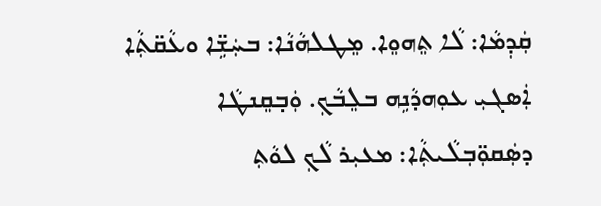ܩܲܕܼܡܵܐ: ܠܵܐ ܬܸܗܘܸܐ. ܡܸܛܠܗܵܢܵܐ: ܒܚܲܫܹ̈ܐ ܘܥܵܩ̈ܬܼܵܐ ܐܲܤܓܝܼ ܥܘܼܗܕܵܢܹܗ ܒܠܸܒܵܟܼ. ܘܲܒ̣ܩܸܢܛܵܐ ܕܤܲܩܘܼ̈ܒܼܠܵܝܬܼܵܐ: ܡܥܝܼܪ ܠܵܟܼ ܠܘܵܬܼ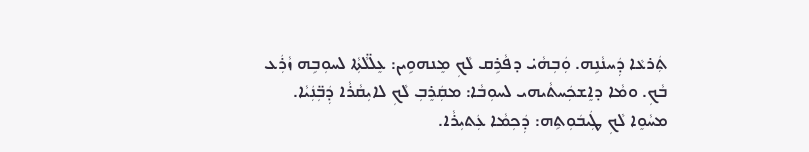ܬܲܪܥܵܐ ܕܲܚܢܵܢܹܗ. ܘܲܒܼܗܵܝ̇ ܕܦܵܪܹܩ ܠܵܟܼ ܡܸܢܗܘܹܝܢ: ܥܸܠ̈ܠܵܬܼܵܐ ܠܚܘܼܒܹܗ ܙܵܪܲܥ ܒܵܟܼ. ܘܡܵܐ ܕܐܸܫܟܲܚܬܵܝܗܝ ܠܚܘܼܒܵܐ: ܡܩܲܪܸܒܼ ܠܵܟܼ ܠܐܝܼܩܵܪܵܐ ܕܲܒܼ̈ܢܲܝܵܐ. ܡܚܵܘܸܐ ܠܵܟܼ ܛܲܝܒܿܘܼܬܹܗ: ܕܲܟܼܡܵܐ ܥܲܬܝܼܪܵܐ.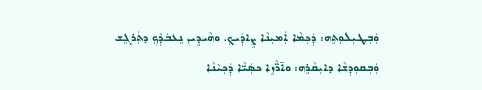ܘܲܒܼܛܝܼܠܘܼܬܹܗ: ܕܲܟܼܡܵܐ ܐܲܡܝܼܢܵܐ ܨܹܐܕܲܝܟܼ. ܘܗܵܝܕܹܝܢ ܢܸܥܒܿܕܼܵܟܼ ܕܬܲܪܓܸܫ ܘܲܒܼܩܘܼܕܼܫܵܐ ܕܐܝܼܩܵܪܹܗ: ܘܐ̄ܪ̈ܵܙܹܐ ܟܤܲܝ̈ܵܐ ܕܲܟܼܝܵܢܵܐ